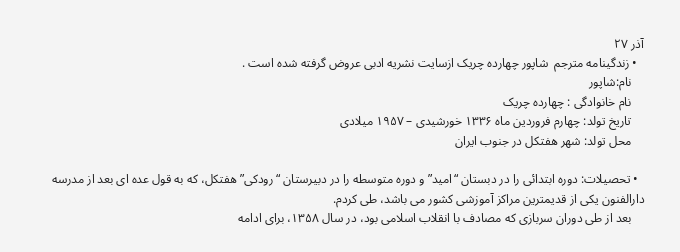آذر ۲۷
  • زندگینامه مترجم  شاپور چهارده چریک ازسایت نشریه ادبی عروض گرفته شده است .
    نام:شاپور
    نام خانوادگی : چهارده چریک
    تاریخ تولد: چهارم فروردین ماه ۱۳۳۶ خورشیدی – ۱۹۵۷ میلادی
    محل تولد: شهر هفتکل در جنوب ایران

  • تحصیلات: دوره ابتدائی را در دبستان “امید” و دوره متوسطه را در دبیرستان “رودکی” هفتکل، که به قول عده ای بعد از مدرسه دارالفنون یکی از قدیمترین مراکز آموزشی کشور می باشد، طی کردم.
    بعد از طی دوران سربازی که مصادف با انقلاب اسلامی بود، در سال ۱۳۵۸، برای ادامه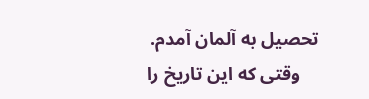تحصیل به آلمان آمدم.
    وقتی که این تاریخ را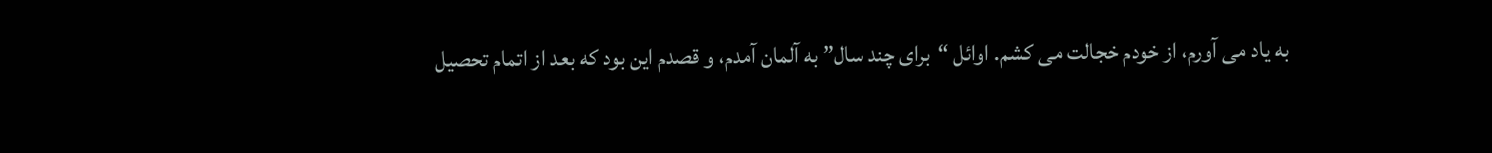به یاد می آورم، از خودم خجالت می کشم. اوائل “برای چند سال” به آلمان آمدم، و قصدم این بود که بعد از اتمام تحصیل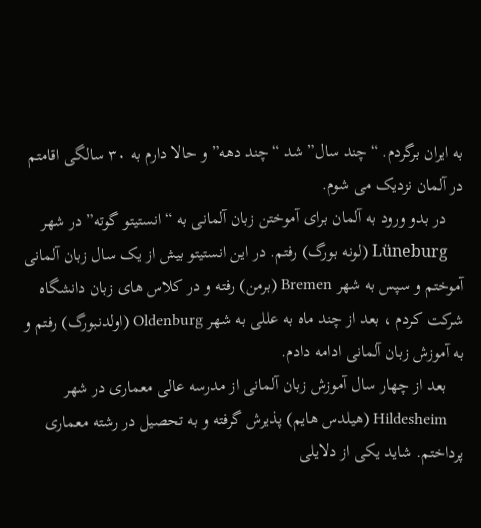به ایران برگردم. “چند سال” شد “چند دهه” و حالا دارم به ۳۰ سالگی اقامتم در آلمان نزدیک می شوم.
    در بدو ورود به آلمان برای آموختن زبان آلمانی به “انستیتو گوته” در شهر
    Lüneburg (لونه بورگ) رفتم. در این انستیتو بیش از یک سال زبان آلمانی آموختم و سپس به شهر Bremen (برمن) رفته و در کلاس های زبان دانشگاه شرکت کردم ، بعد از چند ماه به عللی به شهر Oldenburg (اولدنبورگ) رفتم و به آموزش زبان آلمانی ادامه دادم.
    بعد از چهار سال آموزش زبان آلمانی از مدرسه عالی معماری در شهر
    Hildesheim (هیلدس هایم) پذیرش گرفته و به تحصیل در رشته معماری پرداختم. شاید یکی از دلایلی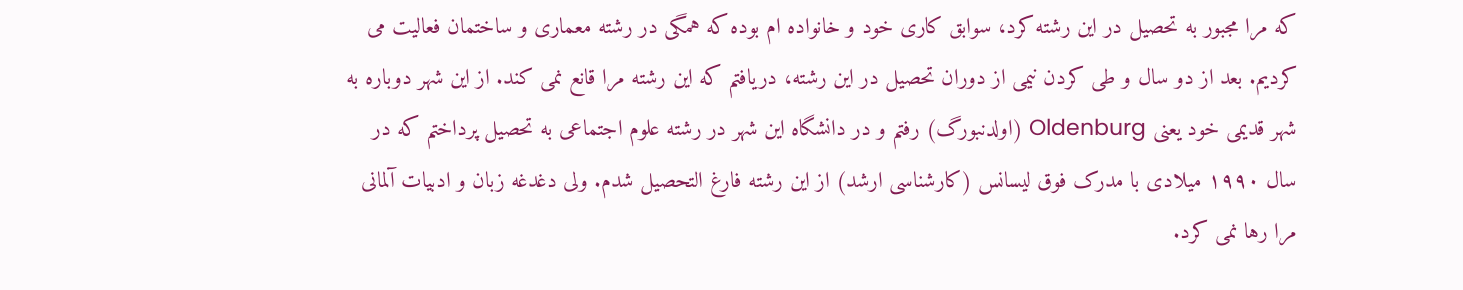که مرا مجبور به تحصیل در این رشته کرد، سوابق کاری خود و خانواده ام بوده که همگی در رشته معماری و ساختمان فعالیت می کردیم. بعد از دو سال و طی کردن نیمی از دوران تحصیل در این رشته، دریافتم که این رشته مرا قانع نمی کند. از این شهر دوباره به شهر قدیمی خود یعنی Oldenburg (اولدنبورگ) رفتم و در دانشگاه این شهر در رشته علوم اجتماعی به تحصیل پرداختم که در سال ۱۹۹۰ میلادی با مدرک فوق لیسانس (کارشناسی ارشد) از این رشته فارغ التحصیل شدم. ولی دغدغه زبان و ادبیات آلمانی مرا رها نمی کرد.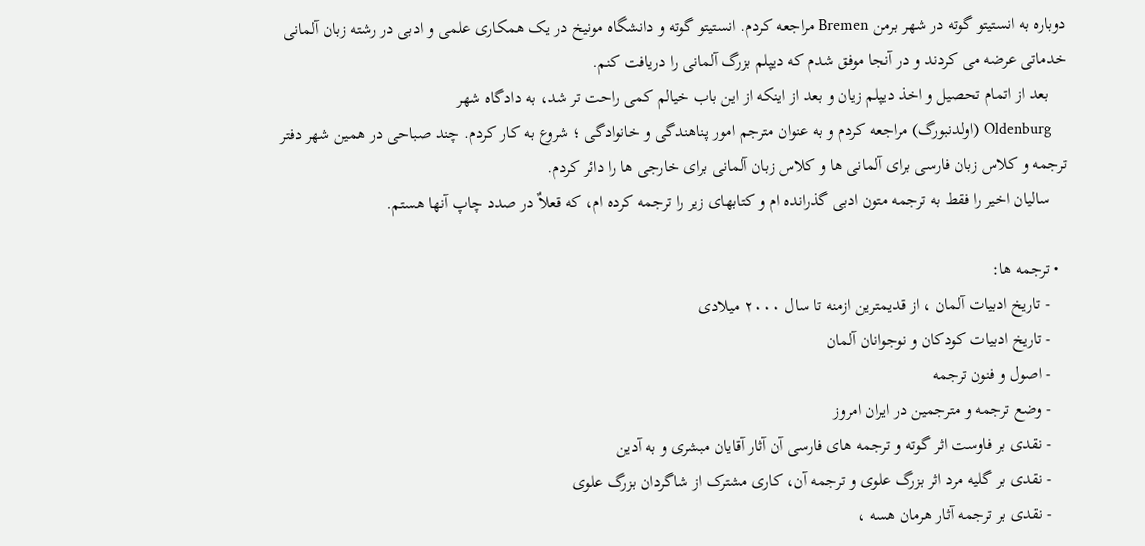دوباره به انستیتو گوته در شهر برمن Bremen مراجعه کردم. انستیتو گوته و دانشگاه مونیخ در یک همکاری علمی و ادبی در رشته زبان آلمانی خدماتی عرضه می کردند و در آنجا موفق شدم که دیپلم بزرگ آلمانی را دریافت کنم.
    بعد از اتمام تحصیل و اخذ دیپلم زیان و بعد از اینکه از این باب خیالم کمی راحت تر شد، به دادگاه شهر
    Oldenburg (اولدنبورگ) مراجعه کردم و به عنوان مترجم امور پناهندگی و خانوادگی ؛ شروع به کار کردم. چند صباحی در همین شهر دفتر ترجمه و کلاس زبان فارسی برای آلمانی ها و کلاس زبان آلمانی برای خارجی ها را دائر کردم.
    سالیان اخیر را فقط به ترجمه متون ادبی گذرانده ام و کتابهای زیر را ترجمه کرده ام، که قعلاٌ در صدد چاپ آنها هستم.

  • ترجمه ها:
    - تاریخ ادبیات آلمان ، از قدیمترین ازمنه تا سال ۲۰۰۰ میلادی
    - تاریخ ادبیات کودکان و نوجوانان آلمان
    - اصول و فنون ترجمه
    - وضع ترجمه و مترجمین در ایران امروز
    - نقدی بر فاوست اثر گوته و ترجمه های فارسی آن آثار آقایان مبشری و به آدین
    - نقدی بر گلیه مرد اثر بزرگ علوی و ترجمه آن، کاری مشترک از شاگردان بزرگ علوی
    - نقدی بر ترجمه آثار هرمان هسه ،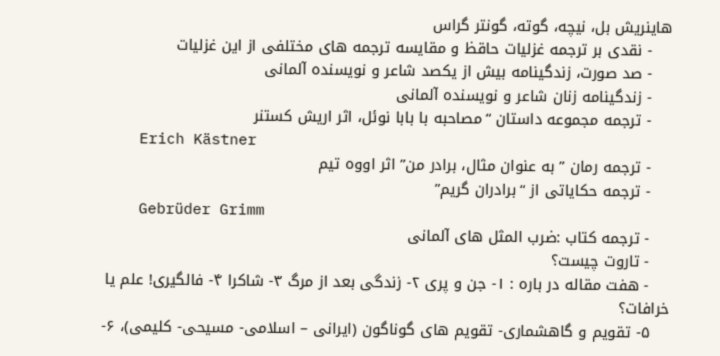هاینریش بل، نیچه، گوته، گونتر گراس
    - نقدی بر ترجمه غزلیات حاقظ و مقایسه ترجمه های مختلفی از این غزلیات
    - صد صورت، زندگینامه بیش از یکصد شاعر و نویسنده آلمانی
    - زندگینامه زنان شاعر و نویسنده آلمانی
    - ترجمه مجموعه داستان “مصاحبه با بابا نوئل، اثر اریش کستنر
    Erich Kästner
    - ترجمه رمان ” به عنوان مثال، برادر من” اثر اووه تیم
    - ترجمه حکایاتی از “برادران گریم”
    Gebrüder Grimm
    - ترجمه کتاب :ضرب المثل های آلمانی
    - تاروت چیست؟
    - هفت مقاله در باره : ۱- جن و پری ۲- زندگی بعد از مرگ ۳- شاکرا ۴- فالگیری! علم یا خرافات؟
    ۵- تقویم و گاهشماری- تقویم های گوناگون (ایرانی – اسلامی- مسیحی- کلیمی)، ۶-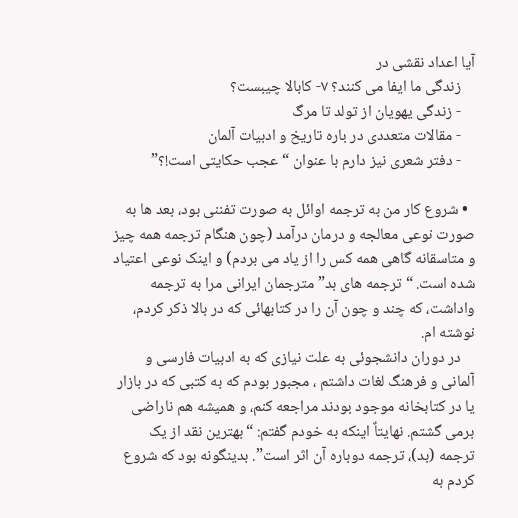آیا اعداد نقشی در
    زندگی ما ایفا می کنند؟ ۷- کابالا چیبست؟
    - زندگی یهویان از تولد تا مرگ
    - مقالات متعددی در باره تاریخ و ادبیات آلمان
    - دفتر شعری نیز دارم با عنوان “عجب حکایتی است!؟”

  • شروع کار من به ترجمه اوائل به صورت تفننی بود، بعد ها به صورت نوعی معالجه و درمان درآمد (چون هنگام ترجمه همه چیز و متاسقانه گاهی همه کس را از یاد می بردم) و اینک نوعی اعتیاد شده است. “ترجمه های بد” مترجمان ایرانی مرا به ترجمه واداشت، که چند و چون آن را در کتابهائی که در بالا ذکر کردم، نوشته ام.
    در دوران دانشجوئی به علت نیازی که به ادبیات فارسی و آلمانی و فرهنگ لغات داشتم ، مجبور بودم که به کتبی که در بازار یا در کتابخانه موجود بودند مراجعه کنم، و همیشه هم ناراضی برمی گشتم. نهایتاٌ اینکه به خودم گفتم: “بهترین نقد از یک ترجمه (بد)، ترجمه دوباره آن اثر است”. بدینگونه بود که شروع کردم به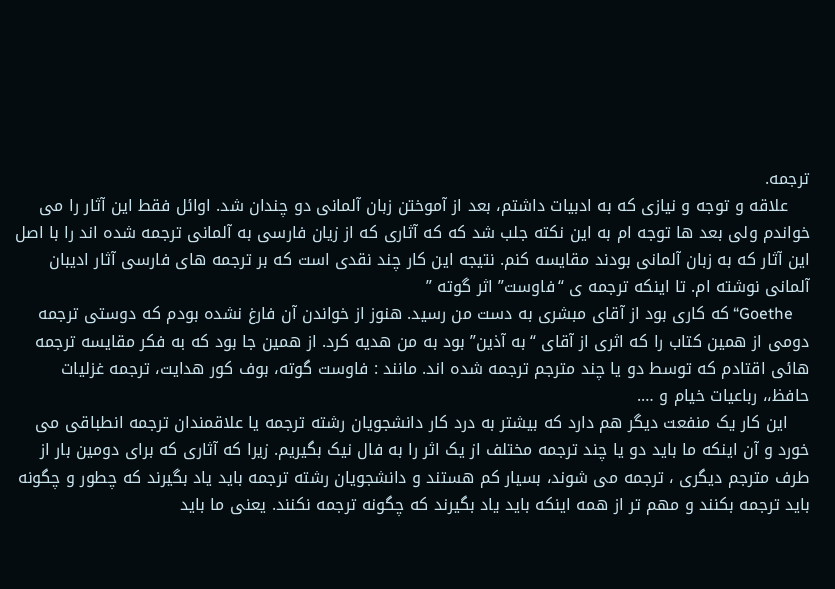ترجمه.
    علاقه و توجه و نیازی که به ادبیات داشتم، بعد از آموختن زبان آلمانی دو چندان شد. اوائل فقط این آثار را می خواندم ولی بعد ها توجه ام به این نکته جلب شد که که آثاری که از زیان فارسی به آلمانی ترجمه شده اند را با اصل این آثار که به زبان آلمانی بودند مقایسه کنم. نتیجه این کار چند نقدی است که بر ترجمه های فارسی آثار ادیبان آلمانی نوشته ام. تا اینکه ترجمه ی “فاوست” اثر گوته ”
    Goethe“ که کاری بود از آقای مبشری به دست من رسید. هنوز از خواندن آن فارغ نشده بودم که دوستی ترجمه دومی از همین کتاب را که اثری از آقای “به آذین” بود به من هدیه کرد. از همین جا بود که به فکر مقایسه ترجمه هائی اقتادم که توسط دو یا چند مترجم ترجمه شده اند. مانند : فاوست گوته، بوف کور هدایت، ترجمه غزلیات حافظ،، رباعیات خیام و ….
    این کار یک منفعت دیگر هم دارد که بیشتر به درد کار دانشجویان رشته ترجمه یا علاقمندان ترجمه انطباقی می خورد و آن اینکه ما باید دو یا چند ترجمه مختلف از یک اثر را به فال نیک بگیریم. زیرا که آثاری که برای دومین بار از طرف مترجم دیگری ، ترجمه می شوند، بسیار کم هستند و دانشجویان رشته ترجمه باید یاد بگیرند که چطور و چگونه باید ترجمه بکنند و مهم تر از همه اینکه باید یاد بگیرند که چگونه ترجمه نکنند. یعنی ما باید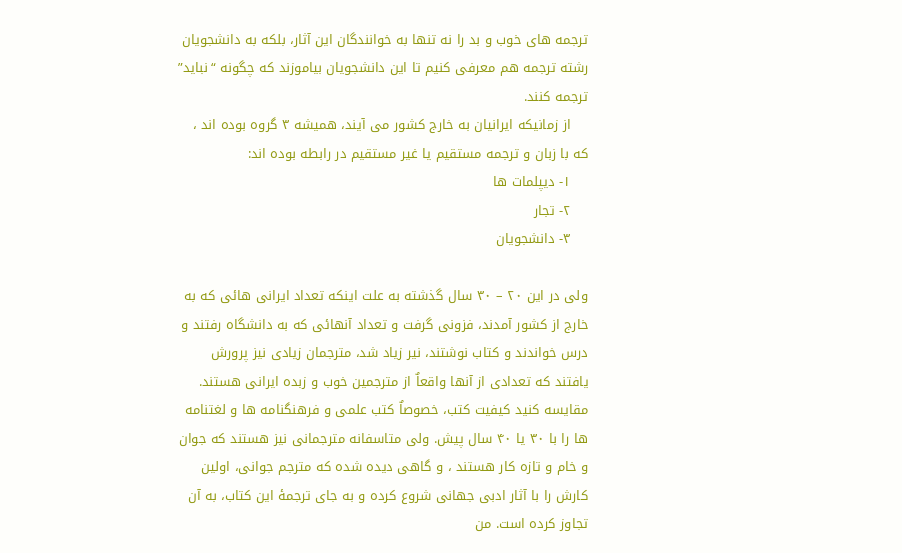ترجمه های خوب و بد را نه تنها به خوانندگان این آثار، بلکه به دانشجویان رشته ترجمه هم معرفی کنیم تا این دانشجویان بیاموزند که چگونه “نباید” ترجمه کنند.
    از زمانیکه ایرانیان به خارج کشور می آیند، همیشه ۳ گروه بوده اند ، که با زبان و ترجمه مستقیم یا غیر مستقیم در رابطه بوده اند:
    ۱- دیپلمات ها
    ۲- تجار
    ۳- دانشجویان

ولی در این ۲۰ – ۳۰ سال گذشته به علت اینکه تعداد ایرانی هائی که به خارج از کشور آمدند، فزونی گرفت و تعداد آنهائی که به دانشگاه رفتند و درس خواندند و کتاب نوشتند، نیر زیاد شد، مترجمان زیادی نیز پرورش یافتند که تعدادی از آنها واقعاٌ از مترجمین خوب و زبده ایرانی هستند. مقایسه کنید کیفیت کتب، خصوصاٌ کتب علمی و فرهنگنامه ها و لغتنامه ها را با ۳۰ یا ۴۰ سال پیش. ولی متاسفانه مترجمانی نیز هستند که جوان و خام و تازه کار هستند ، و گاهی دیده شده که مترجم جوانی، اولین کارش را با آثار ادبی جهانی شروع کرده و به جای ترجمۀ این کتاب، به آن تجاوز کرده است. من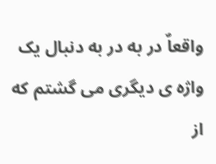واقعاٌ در به در به دنبال یک واژه ی دیگری می گشتم که از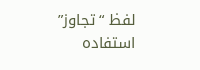لفظ “تجاوز” استفاده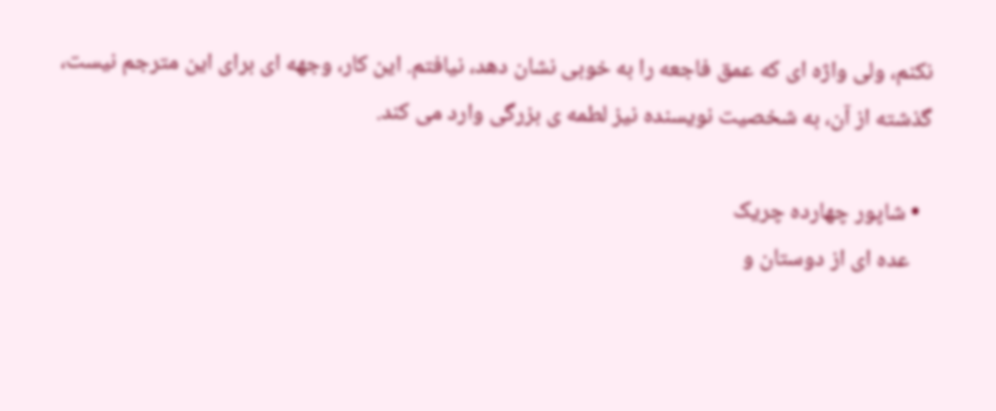نکنم، ولی واژه ای که عمق فاجعه را به خوبی نشان دهد، نیافتم. این کار، وجهه ای برای این مترجم نیست، گذشته از آن، به شخصیت نویسنده نیز لطمه ی بزرگی وارد می کند.

  • شاپور چهارده چریک
    عده ای از دوستان و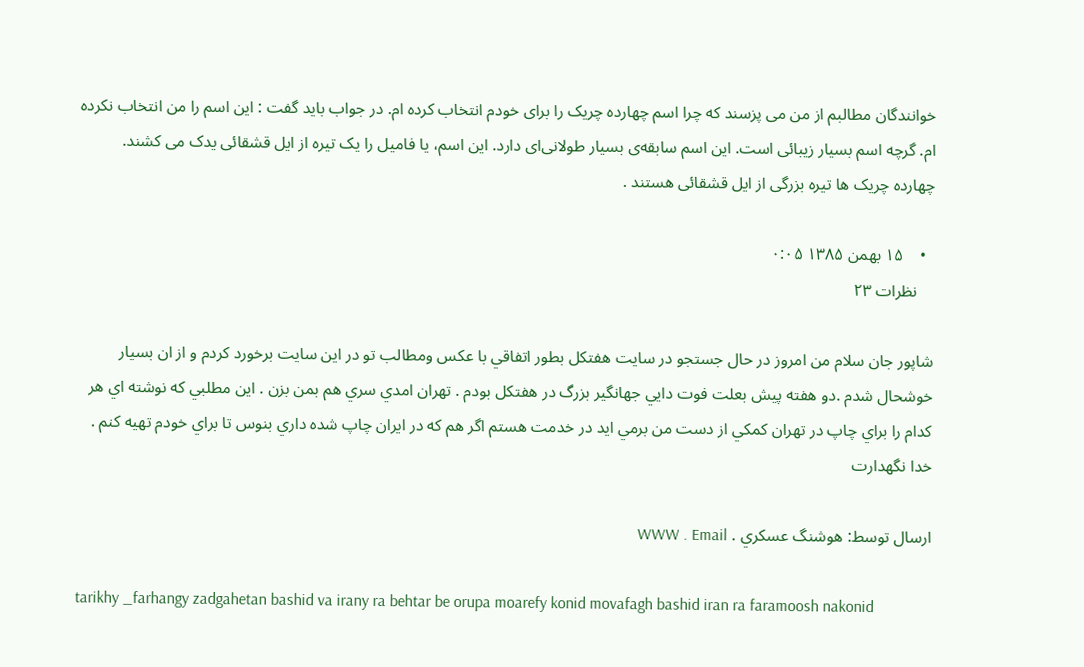خوانندگان مطالبم از من می پزسند که چرا اسم چهارده چریک را برای خودم انتخاب کرده ام. در جواب باید گفت : این اسم را من انتخاب نکرده ام. گرچه اسم بسیار زیبائی است. این اسم سابقه‌ی بسیار طولانی‌ای دارد. این اسم، یا فامیل را یک تیره از ایل قشقائی یدک می کشند. چهارده چریک ها تیره بزرگی از ایل قشقائی هستند .

  •    ۱۵ بهمن ۱۳۸۵ ۰:۰۵
    نظرات ۲۳

شاپور جان سلام من امروز در حال جستجو در سايت هفتكل بطور اتفاقي با عكس ومطالب تو در اين سايت برخورد كردم و از ان بسيار خوشحال شدم .دو هفته پيش بعلت فوت دايي جهانگير بزرگ در هفتكل بودم . تهران امدي سري هم بمن بزن . اين مطلبي كه نوشته اي هر كدام را براي چاپ در تهران كمكي از دست من برمي ايد در خدمت هستم اگر هم كه در ايران چاپ شده داري بنوس تا براي خودم تهيه كنم . خدا نگهدارت

ارسال توسط: هوشنگ عسكري . WWW . Email

tarikhy _farhangy zadgahetan bashid va irany ra behtar be orupa moarefy konid movafagh bashid iran ra faramoosh nakonid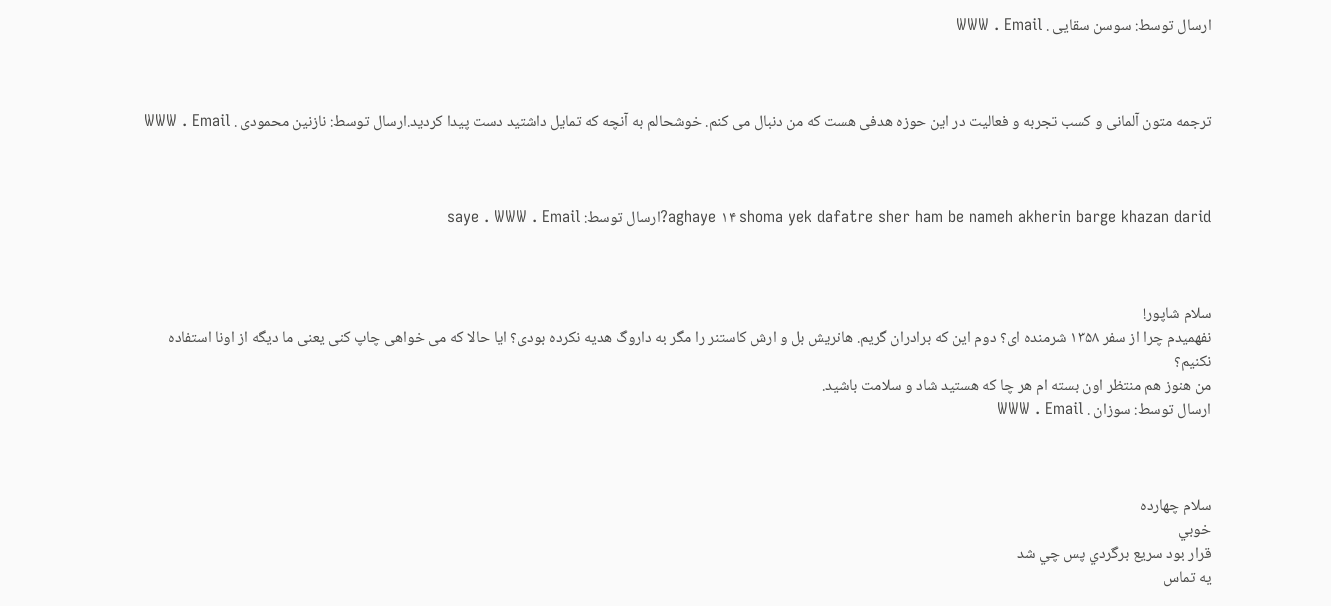ارسال توسط: سوسن سقایی . WWW . Email



ترجمه متون آلمانی و کسب تجربه و فعالیت در این حوزه هدفی هست که من دنبال می کنم. خوشحالم به آنچه که تمایل داشتید دست پیدا کردید.ارسال توسط: نازنین محمودی . WWW . Email



aghaye ۱۴ shoma yek dafatre sher ham be nameh akherin barge khazan darid?ارسال توسط: saye . WWW . Email



سلام شاپور!
نفهمیدم چرا از سفر ۱۳۵۸ شرمنده ای؟ دوم این که برادران گریم. هانریش بل و ارش کاستنر را مگر به داروگ هدیه نکرده بودی؟ ایا حالا که می خواهی چاپ کنی یعنی ما دیگه از اونا استفاده نکنیم؟
من هنوز هم منتظر اون بسته ام هر چا که هستید شاد و سلامت باشید.
ارسال توسط: سوزان . WWW . Email



سلام چهارده
خوبي
قرار بود سريع برگردي پس چي شد
يه تماس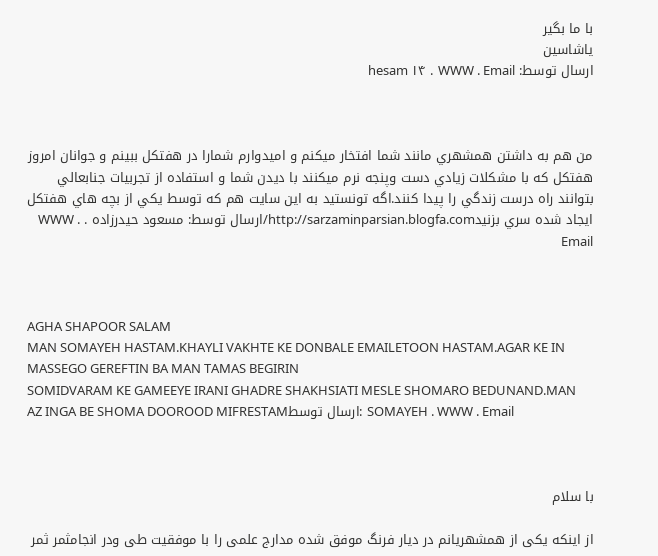با ما بگير
ياشاسين
ارسال توسط: hesam ۱۴ . WWW . Email



من هم به داشتن همشهري مانند شما افتخار ميكنم و اميدوارم شمارا در هفتكل ببينم و جوانان امروز هفتكل كه با مشكلات زيادي دست وپنجه نرم ميكنند با ديدن شما و استفاده از تجربيات جنابعالي بتوانند راه درست زندگي را پيدا كنند.اگه تونستيد به اين سايت هم كه توسط يكي از بچه هاي هفتكل ايجاد شده سري بزنيدhttp://sarzaminparsian.blogfa.com/ارسال توسط: مسعود حيدرزاده . WWW . Email



AGHA SHAPOOR SALAM
MAN SOMAYEH HASTAM.KHAYLI VAKHTE KE DONBALE EMAILETOON HASTAM.AGAR KE IN MASSEGO GEREFTIN BA MAN TAMAS BEGIRIN
SOMIDVARAM KE GAMEEYE IRANI GHADRE SHAKHSIATI MESLE SHOMARO BEDUNAND.MAN AZ INGA BE SHOMA DOOROOD MIFRESTAMارسال توسط: SOMAYEH . WWW . Email



با سلام

از اینکه یکی از همشهریانم در دیار فرنگ موفق شده مدارج علمی را با موفقیت طی ودر انجامثمر ثمر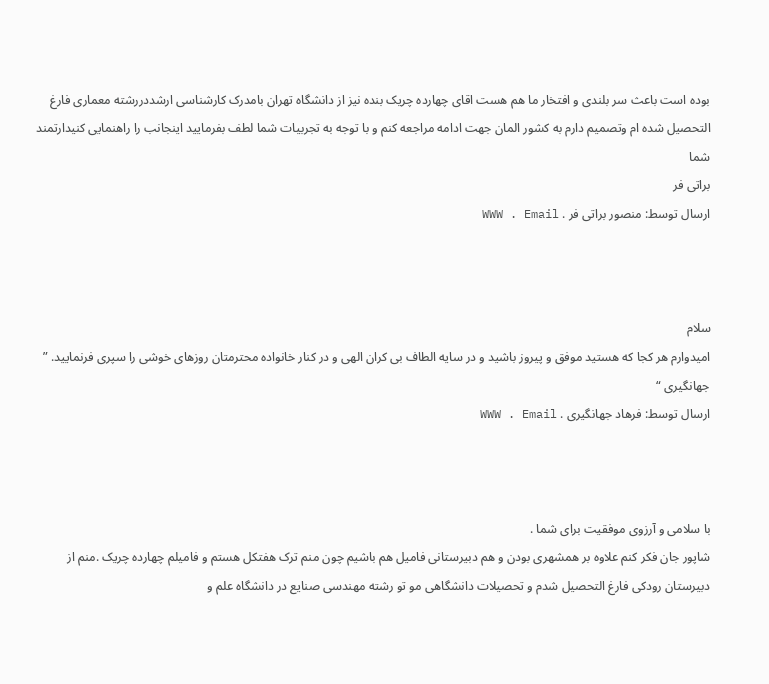بوده است باعث سر بلندی و افتخار ما هم هست اقای چهارده چریک بنده نیز از دانشگاه تهران بامدرک کارشناسی ارشددررشته معماری فارغ التحصیل شده ام وتصمیم دارم به کشور المان جهت ادامه مراجعه کنم و با توجه به تجربیات شما لطف بفرمایید اینجانب را راهنمایی کنیدارتمند شما
براتی فر
ارسال توسط: منصور براتی فر . WWW . Email



سلام
امیدوارم هر کجا که هستید موفق و پیروز باشید و در سایه الطاف بی کران الهی و در کنار خانواده محترمتان روزهای خوشی را سپری فرنمایید. ” جهانگیری “
ارسال توسط: فرهاد جهانگیری . WWW . Email



با سلامی و آرزوی موفقیت برای شما .
شاپور جان فکر کنم علاوه بر همشهری بودن و هم دبیرستانی فامیل هم باشیم چون منم ترک هفتکل هستم و فامیلم چهارده چریک .منم از دبیرستان رودکی فارغ التحصیل شدم و تحصیلات دانشگاهی مو تو رشته مهندسی صنایع در دانشگاه علم و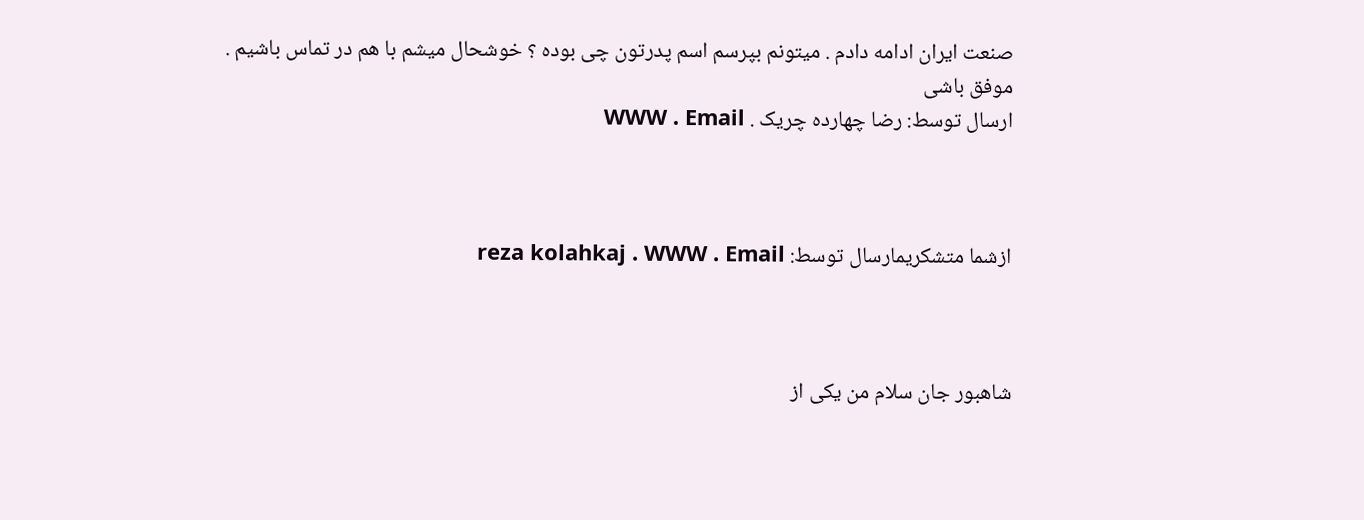صنعت ایران ادامه دادم . میتونم بپرسم اسم پدرتون چی بوده ؟ خوشحال میشم با هم در تماس باشیم . موفق باشی
ارسال توسط: رضا چهارده چریک . WWW . Email



ازشما متشکریمارسال توسط: reza kolahkaj . WWW . Email



شاهبور جان سلام من یکی از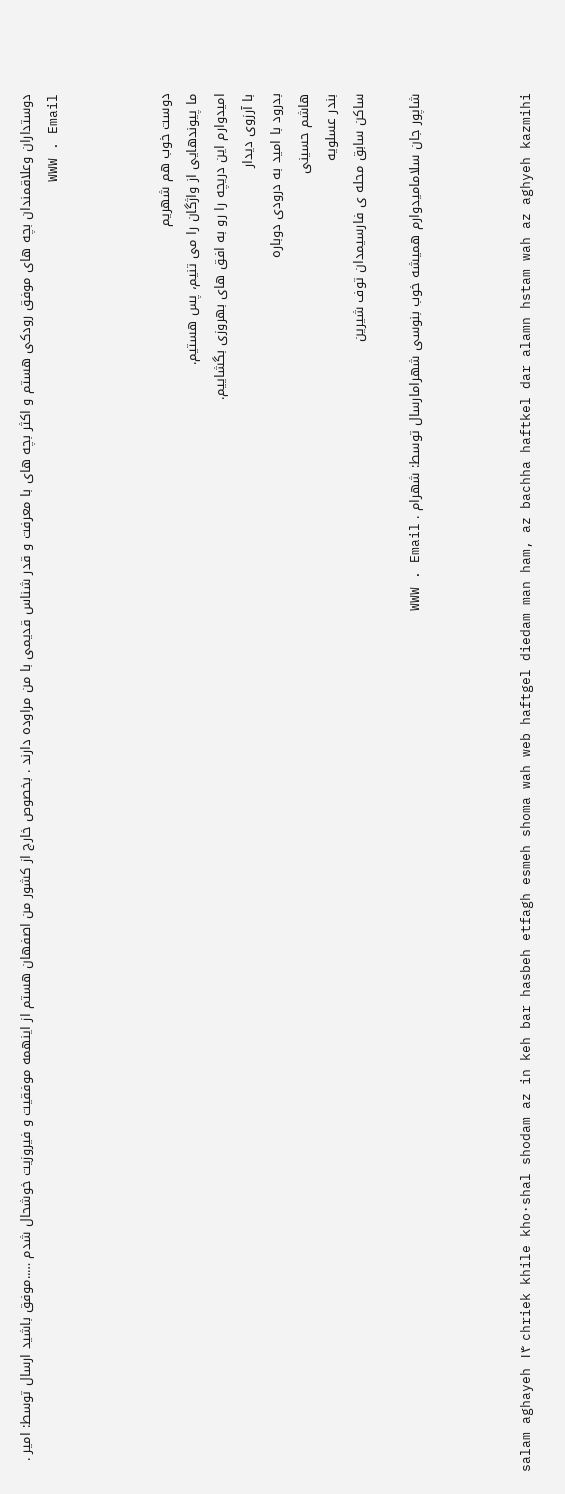دوستداران وعلاقمندان بچه های موفق رودکی هستم و اکثر بچه های با معرفت و قدر شناس قدیمی با من مراوده دارند . بخصوص خارج از کشور من اصفهان هستم از اینهمه موفقیت و فیروزیت خوشحال شدم …..موفق باشید ارسال توسط: امیر . WWW . Email



دوست خوب هم شهریم
ما پیوندهایی از واژگان را می تنیم، پس هستیم.
امیدوارم این دریچه را رو به افق های بهروزی بگشاییم.
با آرزوی دیدار
بدرود با امید به درودی دوباره
هاشم حسینی
بندر عسلویه
ساکن سابق محله ی فارسیمدان توف شیرین

شاپور جان سلامامیدوارم همیشه خوب بنوسی شهرامارسال توسط: شهرام . WWW . Email



salam aghayeh ۱۴ chriek khile kho۰shal shodam az in keh bar hasbeh etfagh esmeh shoma wah web haftgel diedam man ham, az bachha haftkel dar alamn hstam wah az aghyeh kazmihi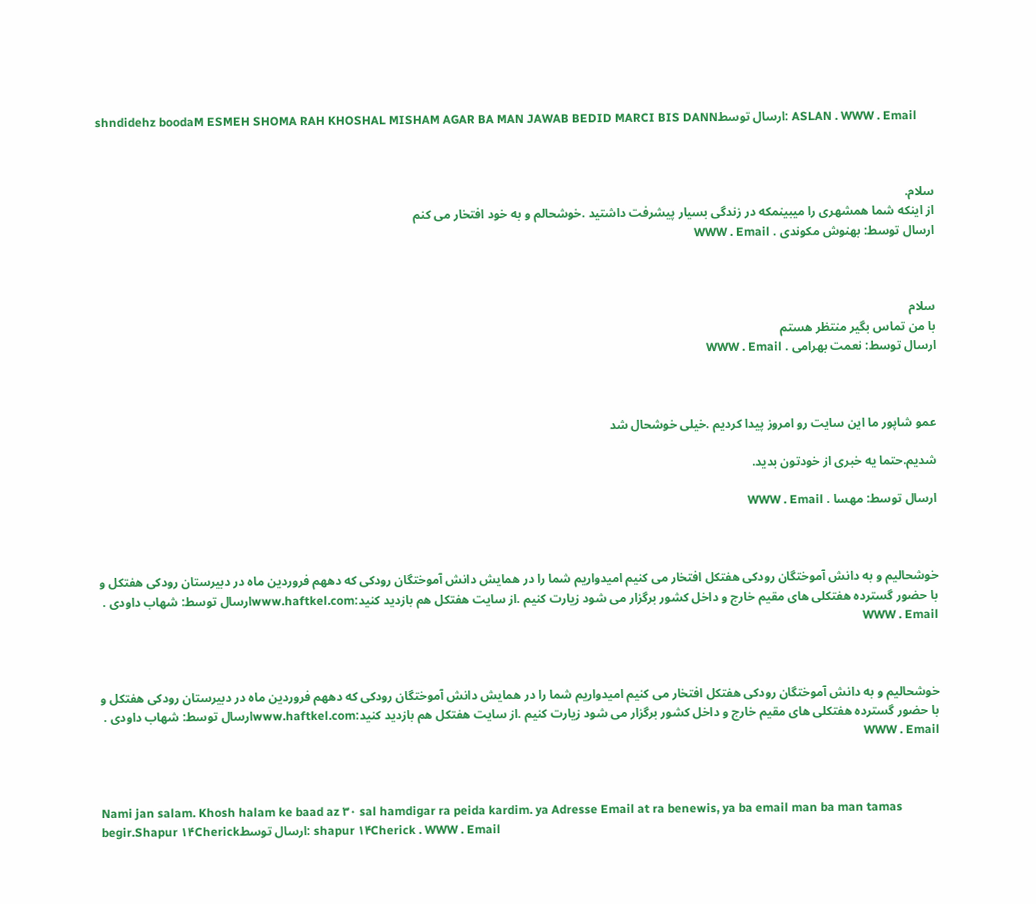shndidehz boodaM ESMEH SHOMA RAH KHOSHAL MISHAM AGAR BA MAN JAWAB BEDID MARCI BIS DANNارسال توسط: ASLAN . WWW . Email



سلام.
از اینکه شما همشهری را میبینمکه در زندگی بسیار پیشرفت داشتید .خوشحالم و به خود افتخار می کنم
ارسال توسط: بهنوش مکوندی . WWW . Email



سلام
با من تماس بگیر منتظر هستم
ارسال توسط: نعمت بهرامی . WWW . Email



عمو شاپور ما این سایت رو امروز پیدا کردیم .خیلی خوشحال شد

شدیم.حتما یه خبری از خودتون بدید.

ارسال توسط: مهسا . WWW . Email



خوشحالیم و به دانش آموختگان رودکی هفتکل افتخار می کنیم امیدواریم شما را در همایش دانش آموختگان رودکی که دههم فروردین ماه در دبیرستان رودکی هفتکل و با حضور گسترده هفتکلی های مقیم خارج و داخل کشور برگزار می شود زیارت کنیم .از سایت هفتکل هم بازدید کنید:www.haftkel.comارسال توسط: شهاب داودی . WWW . Email



خوشحالیم و به دانش آموختگان رودکی هفتکل افتخار می کنیم امیدواریم شما را در همایش دانش آموختگان رودکی که دههم فروردین ماه در دبیرستان رودکی هفتکل و با حضور گسترده هفتکلی های مقیم خارج و داخل کشور برگزار می شود زیارت کنیم .از سایت هفتکل هم بازدید کنید:www.haftkel.comارسال توسط: شهاب داودی . WWW . Email



Nami jan salam. Khosh halam ke baad az ۳۰ sal hamdigar ra peida kardim. ya Adresse Email at ra benewis, ya ba email man ba man tamas begir.Shapur ۱۴Cherickارسال توسط: shapur ۱۴Cherick . WWW . Email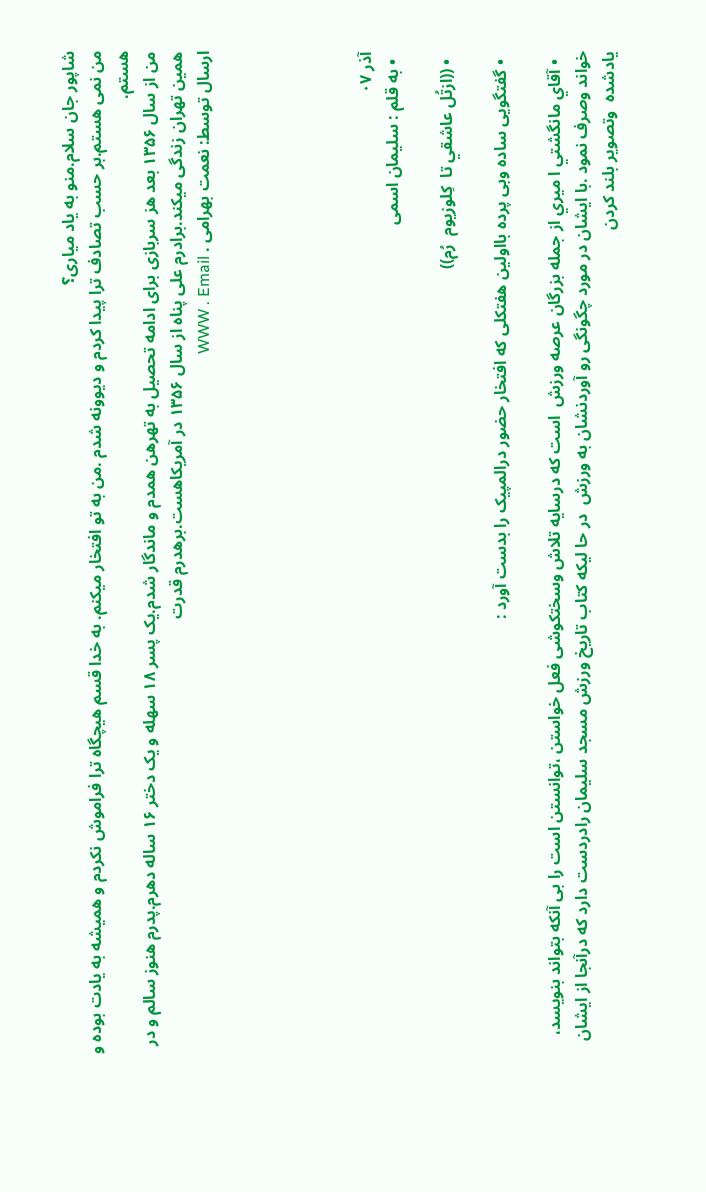شاپور جان سلام.منو به یاد میاری؟
من نمی هستم.بر حسب تصادف ترا پیدا کردم و دیوونه شدم .من به تو افتخار میکنم. به خدا قسم هیچگاه ترا فراموش نکردم و همیشه به یادت بوده و هستم.
من از سال ۱۳۵۶ بعد هز سربازی برای ادامه تحصیل به تهرهن همدم و ماندگار شدم.یک پسر ۱۸ سهله و یک دختر ۱۶ ساله دهرم.پدرم هنوز سالم و در همین تهران زندگی میکند.برادرم علی پناه از سال ۱۳۵۶ در آمریکاهست.برهدرم قدرت
ارسال توسط: نعمت بهرامی . WWW . Email





آذر ۰۷
  • به قلم : سلیمان اسمی

  • ((ازتُل عاشقي تا  كِلوزیوم  رُم))

  • گفتگویی ساده وبی پرده بااولین هفتکلی که افتخار حضور درالمپیک را بدست آورد :

  • آقاي مانگشتي ا ميري از جمله بزرگان عرصه ورزش  است که درسایه تلاش وسختکوشی فعل خواستن ،توانستن است را بی آنکه بتواند بنویسد، خواند وصرف نمود .با ایشان در مورد چگونگی رو آوردنشان به ورزش  در حا ليكه كتاب تاريخ ورزش مسجد سليمان رادردست دارد كه درآنجا از ايشان يادشده  وتصوير بلند كردن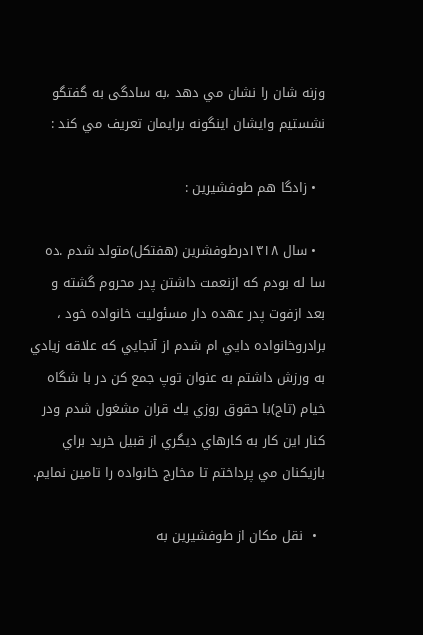وزنه شان را نشان مي دهد ،به سادگی به گفتگو نشستیم وایشان اينگونه برايمان تعريف مي كند :

  • زادگا هم طوفشیرین :

  • سال ۱۳۱۸درطوفشرين (هفتكل)متولد شدم .ده سا له بودم كه ازنعمت داشتن پدر محروم گشته و  بعد ازفوت پدر عهده دار مسئوليت خانواده خود ، برادروخانواده دايي ام شدم از آنجايي كه علاقه زيادي به ورزش داشتم به عنوان توپ جمع كن در با شگاه خيام (تاج)با حقوق روزي يك قران مشغول شدم ودر كنار اين كار به كارهاي ديگري از قبيل خريد براي بازيكنان مي پرداختم تا مخارج خانواده را تامين نمايم.

  •  نقل مکان از طوفشیرین به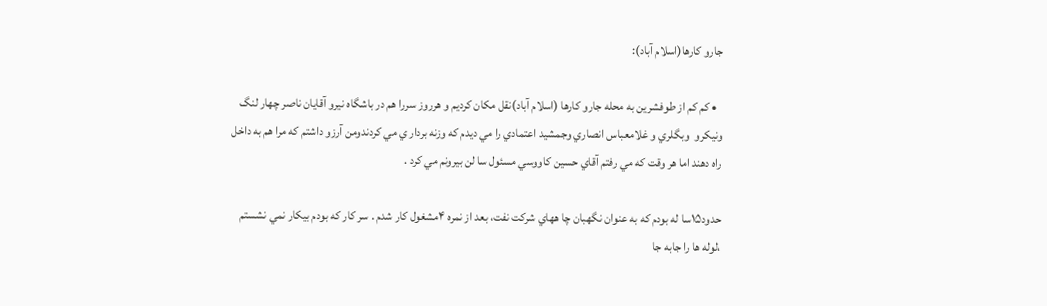جارو کارها(اسلام آباد):

  • كم كم از طوفشرين به محله جارو كارها (اسلام آباد)نقل مكان كرديم و هرروز سررا هم در باشگاه نيرو آقايان ناصر چهار لنگ ونيكرو  وبگلري و غلامعباس انصاري وجمشيد اعتمادي را مي ديدم كه وزنه بردار ي مي كردندومن آرزو داشتم كه مرا هم به داخل راه دهند اما هر وقت كه مي رفتم آقاي حسين كاووسي مسئول سا لن بيرونم مي كرد .

حدود۱۵سا له بودم كه به عنوان نگهبان چا ههاي شركت نفت، بعد از نمره ۴مشغول كار شدم . سر كار كه بودم بيكار نمي نشستم ،لوله ها را جابه جا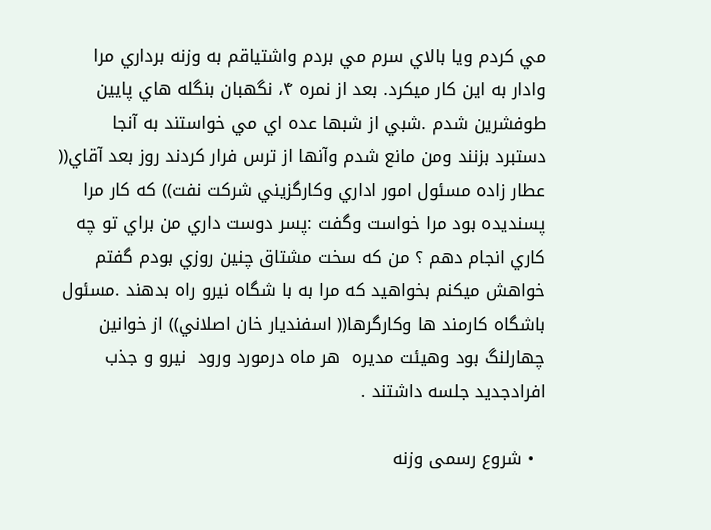مي کردم ويا بالاي سرم مي بردم واشتياقم به وزنه برداري مرا وادار به اين كار ميكرد. بعد از نمره ۴، نگهبان بنگله هاي پايين طوفشرين شدم .شبي از شبها عده اي مي خواستند به آنجا دستبرد بزنند ومن مانع شدم وآنها از ترس فرار كردند روز بعد آقاي(( عطار زاده مسئول امور اداري وكارگزيني شركت نفت)) كه كار مرا پسنديده بود مرا خواست وگفت :پسر دوست داري من براي تو چه كاري انجام دهم ؟ من كه سخت مشتاق چنين روزي بودم گفتم خواهش ميكنم بخواهيد كه مرا به با شگاه نيرو راه بدهند .مسئول باشگاه كارمند ها وكارگرها(( اسفنديار خان اصلاني)) از خوانين چهارلنگ بود وهيئت مديره  هر ماه درمورد ورود  نيرو و جذب افرادجديد جلسه داشتند .

  • شروع رسمی وزنه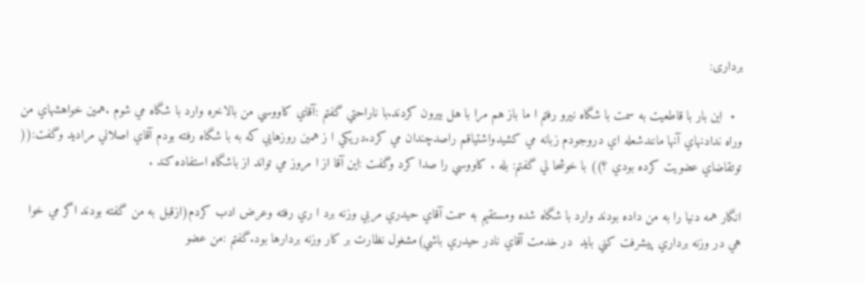برداری:

  •  اين بار با قاطعيت به سمت با شگاه نيرو رفتم ا ما باز هم مرا با هل بيرون كردند.با ناراحتي گفتم :آقاي كاووسي من بالاخره وارد با شگاه مي شوم .همين خواهشهاي من وراه ندادنهاي آنها مانندشعله اي دروجودم زبانه مي كشيدواشتياقم راصدچندان مي کرد.دريكي ا ز همين روزهايي كه به با شگاه رفته بودم آقاي اصلاني مراديد وگفت:(( توتقاضاي عضويت كرده بودي ؟)) با خوشحا لي گفتم: بله . كاووسي را صدا كرد وگفت :اين آقا از ا مروز مي تواند از باشگاه استفاده كند .

انگار همه دنيا را به من داده بودند وارد با شگاه شده ومستقيم به سمت آقاي حيدري مربي وزنه برد ا ري رفته وعرض ادب کردم(ازقبل به من گفته بودند اگر مي خوا هي در وزنه برداري پيشرفت كني بايد  در خدمت آقاي نادر حيدري باشي)مشغول نظارت بر كار وزنه بردارها بود.گفتم :من عضو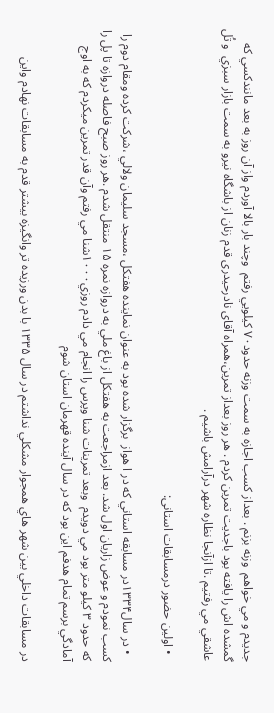جديدم و مي خواهم  وزنه بزنم . بعداز كسب اجازه به سمت وزنه حدود۷۰ كيلويي رفتم  وچند بار بالا آوردم واز آن روز به بعد مانندكسي كه  گمشده اش را يافته بود باجديت تمرين کردم . هر روز بعداز تمرين،همراه آقای نادرحیدری قدم زنان از باشگاه نیرو به سمت بازار سبزي  و تُل عاشقي مي رفتيم .تا ازآنجا نظاره شهر درآرامش باشیم .

  • اولین حضور درمسابقات استانی:

  • در سال۱۳۳۴در مسابقه استاني كه در ا هواز  برگزار شده بود به عنوان نماينده هفتكل ،مسجد سليمان ولالي ،شركت کرده ومقام دوم را كسب نمودم و عوض زاريان اول شد. بعد ازمراجعت به هفتكل از باغ ملي به دروازه نمره ۱۵ منتقل شدم .هر روز صبح فاصله دروازه تا پل را كه حدود ۳ كيلو متر بود مي دويدم  وبعد تمرينات شنا وپرس را انجام مي دادم روزي۱۰۰۰شنا مي رفتم وآن قدر تمرين ميكردم كه به اوج آمادگي برسم تمام هدفم اين بود كه در سال آينده قهرمان استان شوم

در مسابقات داخلي بين شهر هاي همجوار مشكلي نداشتم در سال ۱۳۳۵ با بدن ورزيده تر وانگيزه بيشتر قدم به مسابقات نهادم واين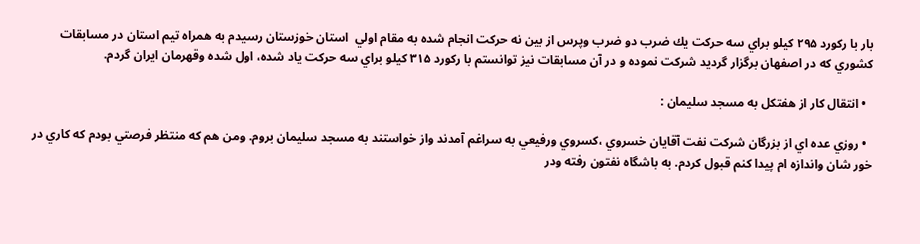بار با ركورد ۲۹۵ كيلو براي سه حركت يك ضرب دو ضرب وپرس از بين نه حركت انجام شده به مقام اولي  استان خوزستان رسيدم به همراه تيم استان در مسابقات كشوري كه در اصفهان برگزار گرديد شركت نموده و در آن مسابقات نيز توانستم با ركورد ۳۱۵ كيلو براي سه حركت ياد شده، اول شده وقهرمان ايران گردم.

  • انتقال کار از هفتکل به مسجد سلیمان :

  • روزي عده اي از بزرگان شركت نفت آقايان خسروي ،كسروي ورفيعي به سراغم آمدند واز خواستند به مسجد سليمان بروم. ومن هم كه منتظر فرصتي بودم كه كاري در خور شان واندازه ام پيدا كنم قبول كردم. به باشگاه نفتون رفته ودر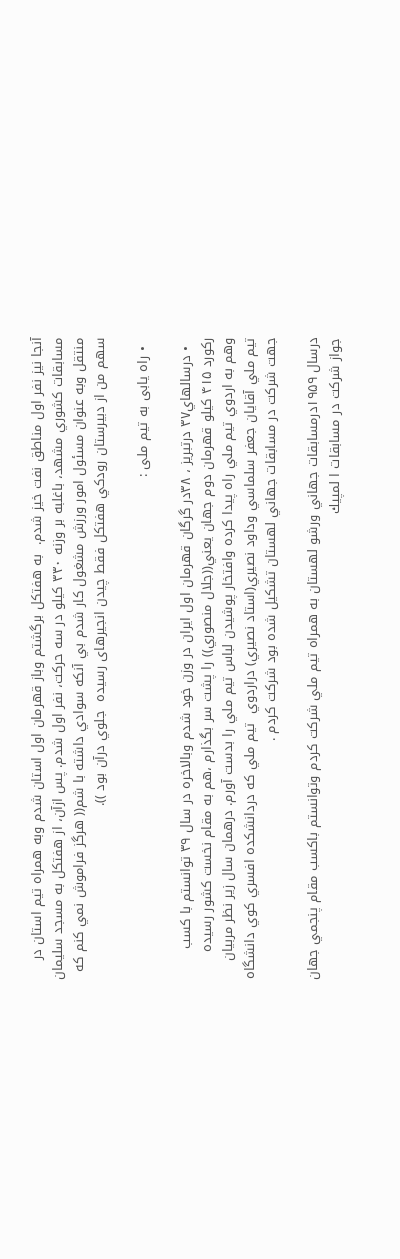آنجا نيز نفر اول مناطق نفت خيز شدم.  به هفتكل برگشتم وباز قهرمان اول استان شدم وبه همراه تيم استان در مسابقات كشوري مشهد، باغلبه بر وزنه ۳۳۰ كيلو در سه حركت، نفر اول شدم. پس ازآن، از هفتكل به مسجد سليمان منتقل وبه عنوان مسئول امور ورزش مشغول كار شدم بي آنكه سوادي داشته با شم(( هرگز فراموش نمي كنم كه سهم من از دبيرستان رودكي هفتكل فقط چیدن انجيرهای رسیده  جلوي درآن بود )).

  • راه یابی به تیم ملی :

  • درسالهاي۳۷ درتبريز ، ۳۸در گرگان قهرمان اول ايران در وزن خود شدم وبالاخره در سال ۳۹ توانستم با كسب ركورد ۴۱۵ كيلو قهرمان دوم جهان يعني((جلال منصوري)) را پشت سر بگذارم ،هم به مقام نخست كشور رسيده وهم به اردوي تيم ملي راه پيدا كرده وافتخار پوشيدن لباس تيم ملي را بدست آورم. درهمان سال زير نظر مربيان تيم ملي آقايان جعفر سلماسي وداود نصيري(استاد نصيري) دراردوي  تيم ملي كه دردانشكده افسري كوي دانشگاه جهت شركت در مسابقات جهاني لهستان تشكيل شده بود شركت كردم .

درسال ۱۹۵۹درمسابقات جهاني ورشو لهستان به همراه تيم ملي شركت كردم وتوانستم باكسب مقام پنجمي جهان جواز شركت در مسابقات ا لمپيك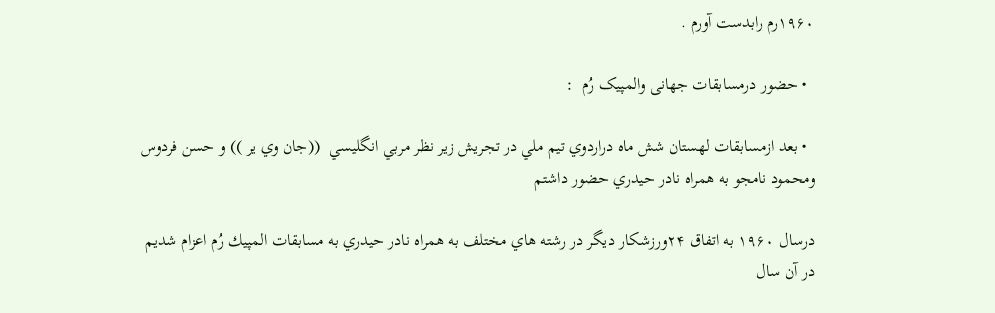۱۹۶۰رم رابدست آورم .

  • حضور درمسابقات جهانی والمپیک رُم  :

  • بعد ازمسابقات لهستان شش ماه دراردوي تيم ملي در تجريش زير نظر مربي انگليسي  ((جان وي ير )) و حسن فردوس ومحمود نامجو به همراه نادر حيدري حضور داشتم

درسال ۱۹۶۰ به اتفاق ۲۴ورزشكار ديگر در رشته هاي مختلف به همراه نادر حيدري به مسابقات المپيك رُم اعزام شديم در آن سال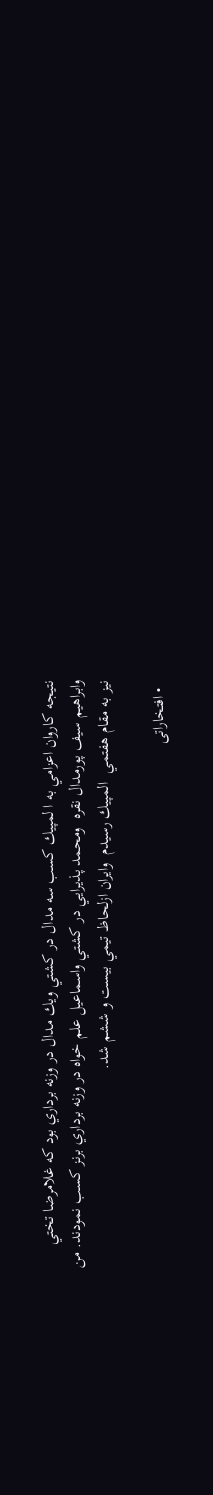نتيجه كاروان اعزامي به ا لمپيك كسب سه مدال در كشتي ويك مدال در وزنه برداري بود كه غلامرضا تختي وابراهيم سيف پورمدال نقره  ومحمد پذيرايي در كشتي واسماعيل علم خواه در وزنه برداري برنز كسب نمودند. من نيز به مقام هفتمي  المپيك رسيدم  وايران ازلحاظ تيمي بيست و ششم شد.

  • افتخاراتی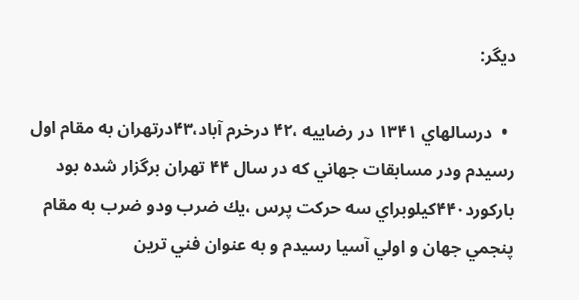دیگر:

  •  درسالهاي ۱۳۴۱ در رضاييه ،۴۲ درخرم آباد،۴۳درتهران به مقام اول رسيدم ودر مسابقات جهاني كه در سال ۴۴ تهران برگزار شده بود باركورد۴۴۰كيلوبراي سه حركت پرس ،يك ضرب ودو ضرب به مقام پنجمي جهان و اولي آسيا رسيدم و به عنوان فني ترين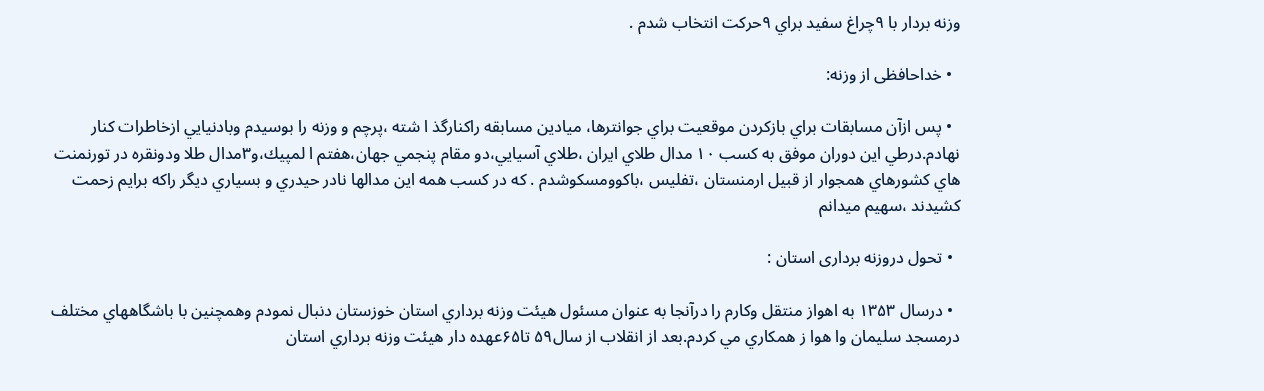وزنه بردار با ۹چراغ سفيد براي ۹حركت انتخاب شدم .

  • خداحافظی از وزنه:

  • پس ازآن مسابقات براي بازكردن موقعيت براي جوانترها، ميادين مسابقه راكنارگذ ا شته ،پرچم و وزنه را بوسيدم وبادنيايي ازخاطرات كنار نهادم.درطي اين دوران موفق به كسب ۱۰ مدال طلاي ايران ،طلاي آسيايي،دو مقام پنجمي جهان،هفتم ا لمپيك،و۳مدال طلا ودونقره در تورنمنت هاي كشورهاي همجوار از قبيل ارمنستان ،تفليس ،باكوومسكوشدم . كه در كسب همه اين مدالها نادر حيدري و بسياري ديگر راكه برايم زحمت كشيدند ،سهيم ميدانم

  • تحول دروزنه برداری استان :

  • درسال ۱۳۵۳ به اهواز منتقل وكارم را درآنجا به عنوان مسئول هيئت وزنه برداري استان خوزستان دنبال نمودم وهمچنين با باشگاههاي مختلف درمسجد سليمان وا هوا ز همكاري مي کردم.بعد از انقلاب از سال۵۹ تا۶۵عهده دار هيئت وزنه برداري استان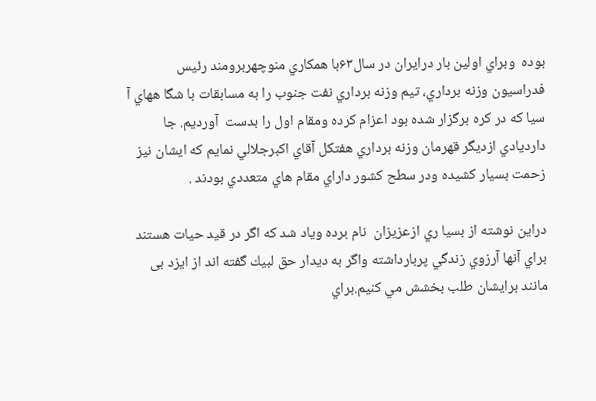بوده  وبراي اولين بار درايران در سال۶۳با همكاري منوچهربرومند رئيس فدراسيون وزنه برداري، تيم وزنه برداري نفت جنوب را به مسابقات با شگا ههاي آ سيا كه در كره برگزار شده بود اعزام کرده ومقام اول را بدست  آورديم. جا دارديادي ازديگر قهرمان وزنه برداري هفتكل آقاي اكبرجلالي نمايم كه ايشان نيز زحمت بسيار كشيده ودر سطح كشور داراي مقام هاي متعددي بودند .

دراين نوشته از بسيا ري ازعزيزان  نام برده ویاد شد كه اگر در قيد حيات هستند براي آنها آرزوي زندگي پربارداشته واگر به ديدار حق لبيك گفته اند از ایزد بی مانند برايشان طلب بخشش مي کنیم.براي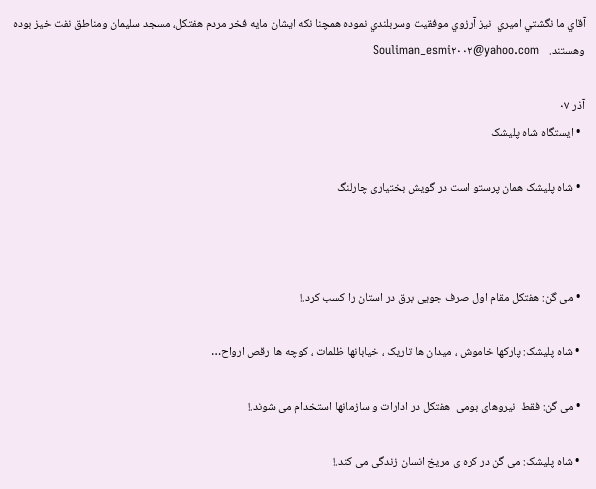آقاي ما نگشتي اميري  نيز آرزوي موفقيت وسربلندي نموده همچنا نكه ايشان مايه فخر مردم هفتكل، مسجد سلیمان ومناطق نفت خیز بوده وهستند.    Souliman_esmi۲۰۰۲@yahoo.com

آذر ۰۷
  • ایستگاه شاه پلیشک

  • شاه پلیشک همان پرستو است در گویش بختیاری چارلنگ



  • می گن: هفتکل مقام اول صرف جویی برق در استان را کسب کرد.!

  • شاه پلیشک: پارکها خاموش ، میدان ها تاریک ، خیابانها ظلمات ، کوچه ها رقص ارواح…

  • می گن: فقط  نیروهای بومی  هفتکل در ادارات و سازمانها استخدام می شوند.!

  • شاه پلیشک: می گن در کره ی مریخ انسان زندگی می کند.!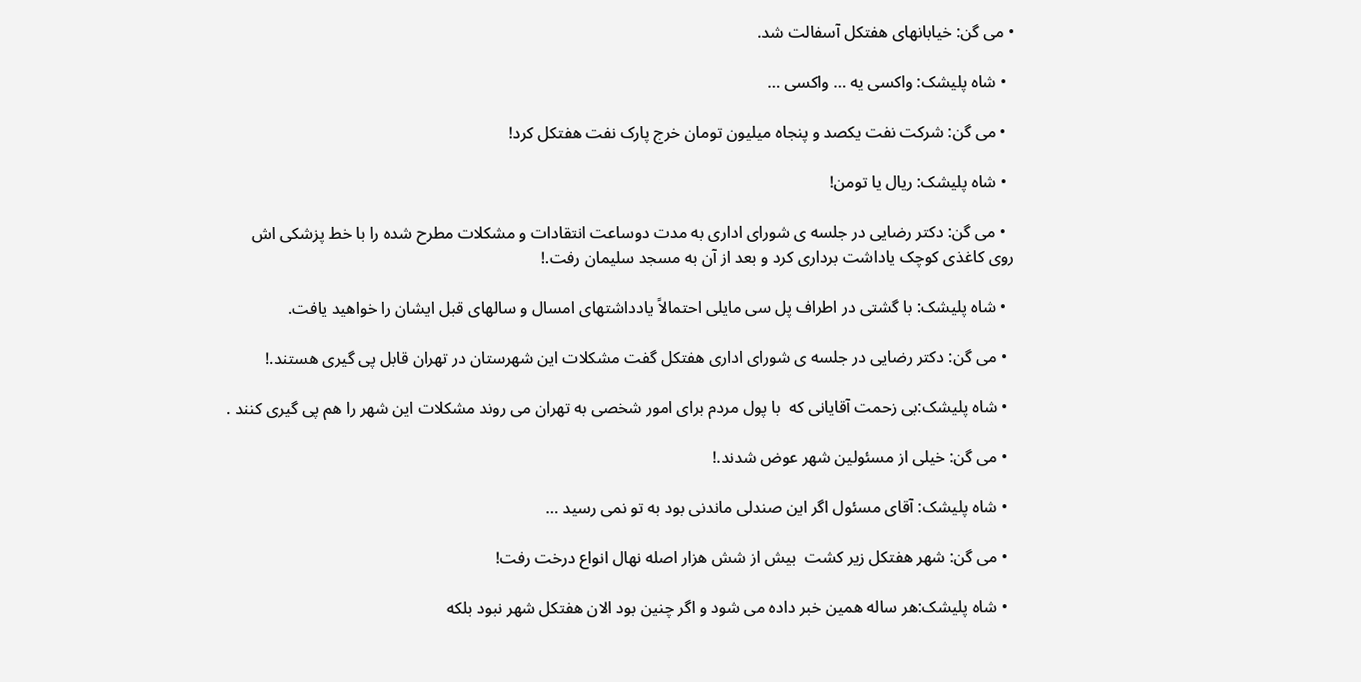• می گن: خیابانهای هفتکل آسفالت شد.

  • شاه پلیشک: واکسی یه … واکسی …

  • می گن: شرکت نفت یکصد و پنجاه میلیون تومان خرج پارک نفت هفتکل کرد!

  • شاه پلیشک: ریال یا تومن!

  • می گن: دکتر رضایی در جلسه ی شورای اداری به مدت دوساعت انتقادات و مشکلات مطرح شده را با خط پزشکی اش روی کاغذی کوچک یاداشت برداری کرد و بعد از آن به مسجد سلیمان رفت.!

  • شاه پلیشک: با گشتی در اطراف پل سی مایلی احتمالاً یادداشتهای امسال و سالهای قبل ایشان را خواهید یافت.

  • می گن: دکتر رضایی در جلسه ی شورای اداری هفتکل گفت مشکلات این شهرستان در تهران قابل پی گیری هستند.!

  • شاه پلیشک:بی زحمت آقایانی که  با پول مردم برای امور شخصی به تهران می روند مشکلات این شهر را هم پی گیری کنند .

  • می گن: خیلی از مسئولین شهر عوض شدند.!

  • شاه پلیشک: آقای مسئول اگر این صندلی ماندنی بود به تو نمی رسید …

  • می گن: شهر هفتکل زیر کشت  بیش از شش هزار اصله نهال انواع درخت رفت!

  • شاه پلیشک:هر ساله همین خبر داده می شود و اگر چنین بود الان هفتکل شهر نبود بلکه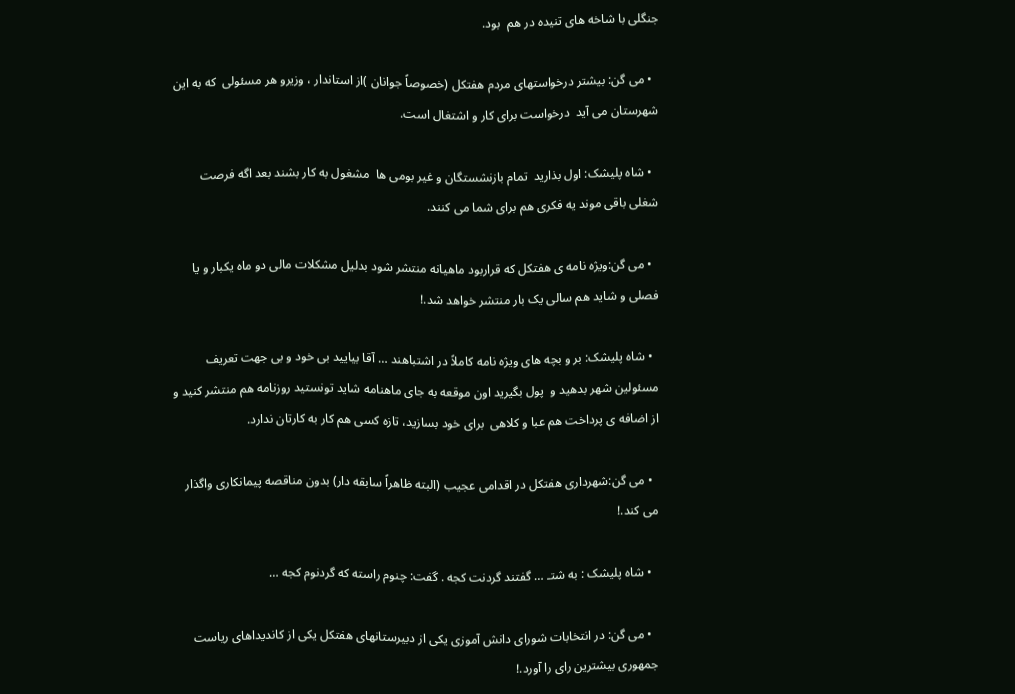جنگلی با شاخه های تنیده در هم  بود.

  • می گن: بیشتر درخواستهای مردم هفتکل (خصوصاً جوانان )از استاندار ، وزیرو هر مسئولی  که به این شهرستان می آید  درخواست برای کار و اشتغال است.

  • شاه پلیشک: اول بذارید  تمام بازنشستگان و غیر بومی ها  مشغول به کار بشند بعد اگه فرصت شغلی باقی موند یه فکری هم برای شما می کنند.

  • می گن:ویژه نامه ی هفتکل که قراربود ماهیانه منتشر شود بدلیل مشکلات مالی دو ماه یکبار و یا فصلی و شاید هم سالی یک بار منتشر خواهد شد.!

  • شاه پلیشک: بر و بچه های ویژه نامه کاملاً در اشتباهند … آقا بیایید بی خود و بی جهت تعریف مسئولین شهر بدهید و  پول بگیرید اون موقعه به جای ماهنامه شاید تونستید روزنامه هم منتشر کنید و از اضافه ی پرداخت هم عبا و کلاهی  برای خود بسازید، تازه کسی هم کار به کارتان ندارد.

  • می گن:شهرداری هفتکل در اقدامی عجیب (البته ظاهراً سابقه دار) بدون مناقصه پیمانکاری واگذار می کند.!

  • شاه پلیشک : به شتـ … گفتند گردنت کجه . گفت: چنوم راسته که گردنوم کجه …

  • می گن: در انتخابات شورای دانش آموزی یکی از دبیرستانهای هفتکل یکی از کاندیداهای ریاست جمهوری بیشترین رای را آورد.!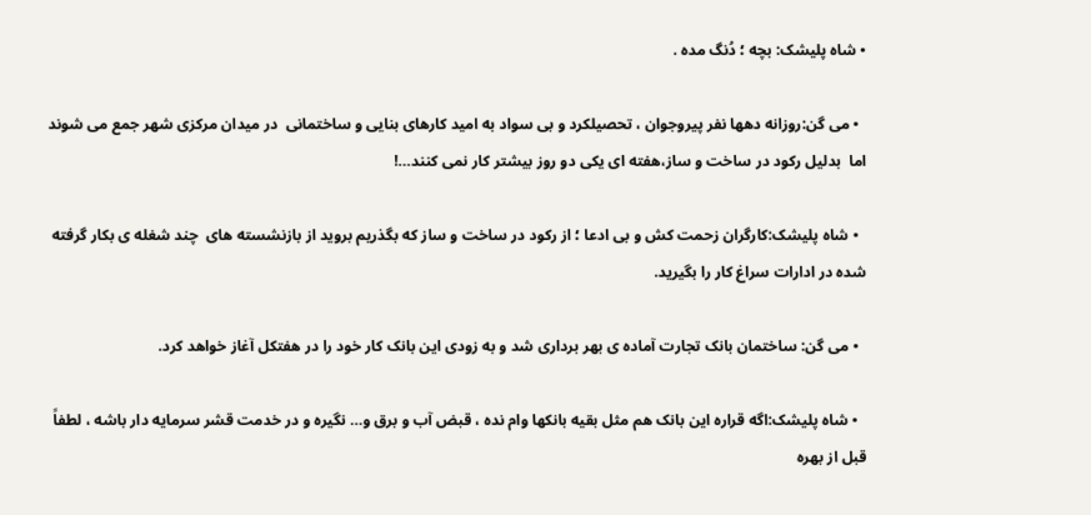• شاه پلیشک: بچه ؛ دُنگ مده .

  • می گن:روزانه دهها نفر پیروجوان ، تحصیلکرد و بی سواد به امید کارهای بنایی و ساختمانی  در میدان مرکزی شهر جمع می شوند اما  بدلیل رکود در ساخت و ساز،هفته ای یکی دو روز بیشتر کار نمی کنند…!

  • شاه پلیشک:کارگران زحمت کش و بی ادعا ؛ از رکود در ساخت و ساز که بگذریم بروید از بازنشسته های  چند شغله ی بکار گرفته شده در ادارات سراغ کار را بگیرید.

  • می گن: ساختمان بانک تجارت آماده ی بهر برداری شد و به زودی این بانک کار خود را در هفتکل آغاز خواهد کرد.

  • شاه پلیشک:اگه قراره این بانک هم مثل بقیه بانکها وام نده ، قبض آب و برق و… نگیره و در خدمت قشر سرمایه دار باشه ، لطفاً قبل از بهره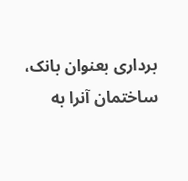برداری بعنوان بانک، ساختمان آنرا به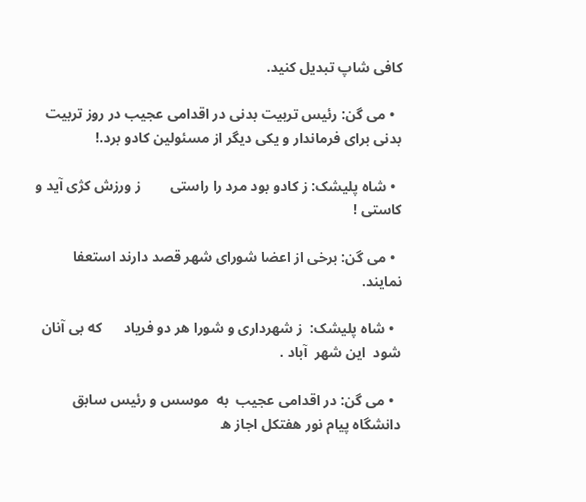کافی شاپ تبدیل کنید.

  • می گن: رئیس تربیت بدنی در اقدامی عجیب در روز تربیت بدنی برای فرماندار و یکی دیگر از مسئولین کادو برد.!

  • شاه پلیشک: ز کادو بود مرد را راستی        ز ورزش کژی آید و کاستی !

  • می گن: برخی از اعضا شورای شهر قصد دارند استعفا  نمایند.

  • شاه پلیشک:  ز شهرداری و شورا هر دو فریاد      که بی آنان شود  این شهر  آباد .

  • می گن: در اقدامی عجیب  به  موسس و رئیس سابق دانشگاه پیام نور هفتکل اجاز ه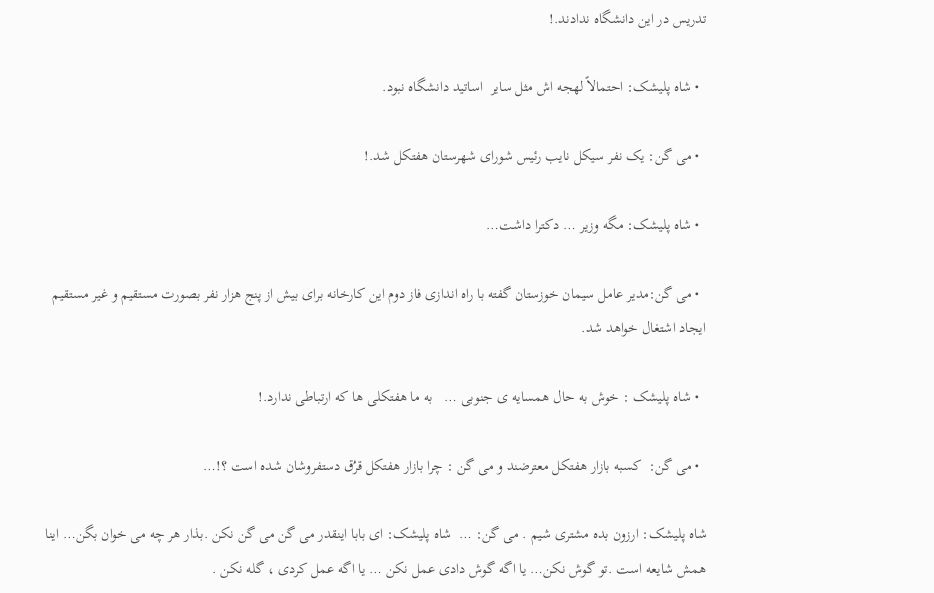تدریس در این دانشگاه ندادند.!

  • شاه پلیشک: احتمالاً لهجه اش مثل سایر  اساتید دانشگاه نبود.

  • می گن: یک نفر سیکل نایب رئیس شورای شهرستان هفتکل شد.!

  • شاه پلیشک: مگه وزیر … دکترا داشت…

  • می گن:مدیر عامل سیمان خوزستان گفته با راه اندازی فاز دوم این کارخانه برای بیش از پنج هزار نفر بصورت مستقیم و غیر مستقیم ایجاد اشتغال خواهد شد.

  • شاه پلیشک : خوش به حال همسایه ی جنوبی …   به ما هفتکلی ها که ارتباطی ندارد.!

  • می گن:  کسبه بازار هفتکل معترضند و می گن : چرا بازار هفتکل قرُق دستفروشان شده است ؟!…

شاه پلیشک: ارزون بده مشتری شیم . می گن: …  شاه پلیشک: ای بابا اینقدر می گن می گن نکن .بذار هر چه می خوان بگن… اینا همش شایعه است .تو گوش نکن… یا اگه گوش دادی عمل نکن … یا اگه عمل کردی ، گله نکن .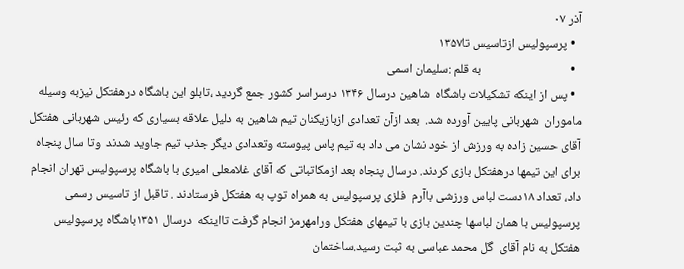آذر ۰۷
  • پرسپولیس ازتاسیس تا۱۳۵۷
  •                               به قلم :سلیمان اسمی
  • پس از اینکه تشکیلات باشگاه  شاهین درسال ۱۳۴۶ درسراسر کشور جمع گردید ،تابلو این باشگاه درهفتکل نیزبه وسیله ماموران  شهربانی پایین آورده شد.  بعد ازآن تعدادی ازبازیکنان تیم شاهین به دلیل علاقه بسیاری که رئیس شهربانی هفتکل آقای حسین زاده به ورزش از خود نشان می داد به تیم پاس پیوسته وتعدادی دیگر جذب تیم جاوید شدند  وتا سال پنجاه برای این تیمها درهفتکل بازی کردند. درسال پنجاه بعد ازمکاتباتی که آقای غلامعلی امیری با باشگاه پرسپولیس تهران انجام داد، تعداد ۱۸دست لباس ورزشی باآرم  فلزی پرسپولیس به همراه توپ به هفتکل فرستادند . تاقبل از تاسیس رسمی پرسپولیس با همان لباسها چندین بازی با تیمهای هفتکل ورامهرمز انجام گرفت تااینکه  درسال ۱۳۵۱باشگاه پرسپولیس  هفتکل به نام آقای  گل محمد عباسی به ثبت رسید.ساختمان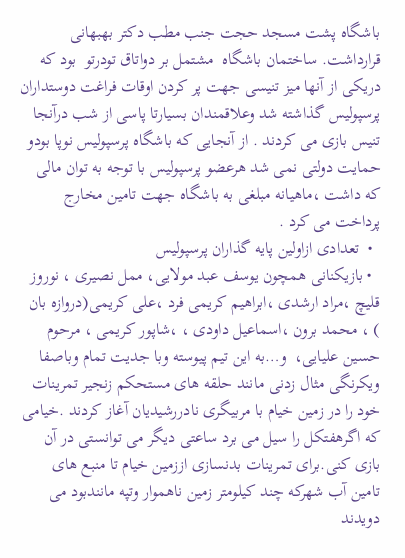باشگاه پشت مسجد حجت جنب مطب دکتر بهبهانی قرارداشت. ساختمان باشگاه  مشتمل بر دواتاق تودرتو  بود که دریکی از آنها میز تنیسی جهت پر کردن اوقات فراغت دوستداران پرسپولیس گذاشته شد وعلاقمندان بسیارتا پاسی از شب درآنجا تنیس بازی می کردند . از آنجایی که باشگاه پرسپولیس نوپا بودو حمایت دولتی نمی شد هرعضو پرسپولیس با توجه به توان مالی که داشت ،ماهیانه مبلغی به باشگاه جهت تامین مخارج پرداخت می کرد .
  •  تعدادی ازاولین پایه گذاران پرسپولیس
  • بازیکنانی همچون یوسف عبد مولایی، ممل نصیری ، نوروز قلیچ ،مراد ارشدی ،ابراهیم کریمی فرد ،علی کریمی(دروازه بان ) ، محمد برون ،اسماعیل داودی ، ،شاپور کریمی ، مرحوم حسین علیایی،  و…به این تیم پیوسته وبا جدیت تمام وباصفا ویکرنگی مثال زدنی مانند حلقه های مستحکم زنجیر تمرینات خود را در زمین خیام با مربیگری نادررشیدیان آغاز کردند .خیامی که اگرهفتکل را سیل می برد ساعتی دیگر می توانستی در آن بازی کنی.برای تمرینات بدنسازی اززمین خیام تا منبع های  تامین آب شهرکه چند کیلومتر زمین ناهموار وتپه مانندبود می دویدند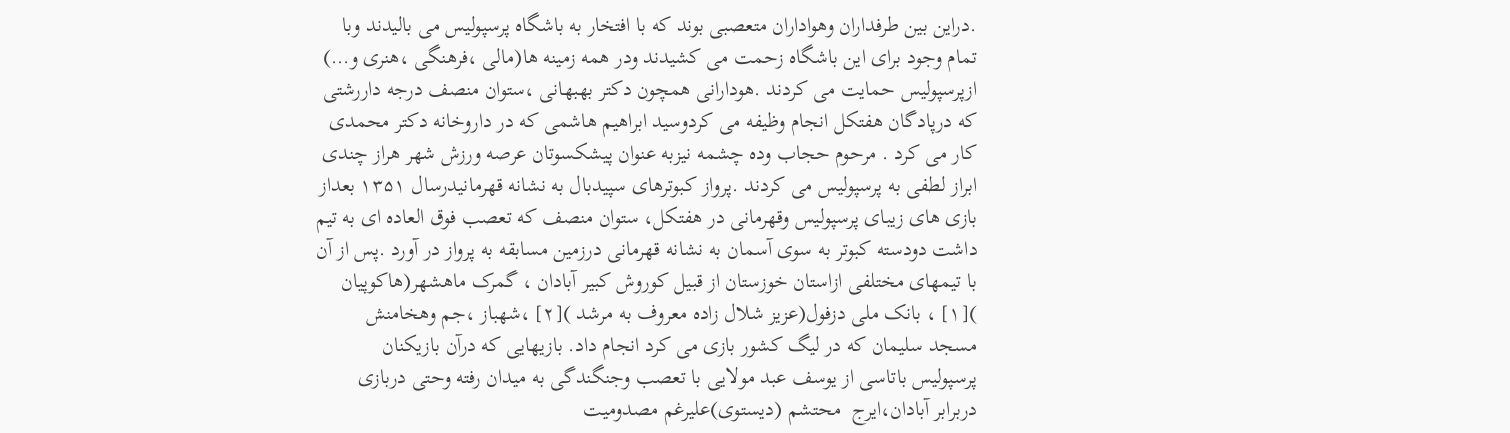.دراین بین طرفداران وهواداران متعصبی بوند که با افتخار به باشگاه پرسپولیس می بالیدند وبا تمام وجود برای این باشگاه زحمت می کشیدند ودر همه زمینه ها(مالی ،فرهنگی ،هنری و…) ازپرسپولیس حمایت می کردند .هودارانی همچون دکتر بهبهانی ،ستوان منصف درجه داررشتی که درپادگان هفتکل انجام وظیفه می کردوسید ابراهیم هاشمی که در داروخانه دکتر محمدی کار می کرد . مرحوم حجاب وده چشمه نیزبه عنوان پیشکسوتان عرصه ورزش شهر هراز چندی ابراز لطفی به پرسپولیس می کردند .پرواز کبوترهای سپیدبال به نشانه قهرمانیدرسال ۱۳۵۱ بعداز بازی های زیبای پرسپولیس وقهرمانی در هفتکل، ستوان منصف که تعصب فوق العاده ای به تیم داشت دودسته کبوتر به سوی آسمان به نشانه قهرمانی درزمین مسابقه به پرواز در آورد .پس از آن با تیمهای مختلفی ازاستان خوزستان از قبیل کوروش کبیر آبادان ، گمرک ماهشهر(هاکوپیان )[۱] ، بانک ملی دزفول(عزیز شلال زاده معروف به مرشد )[۲] ،شهباز ،جم وهخامنش مسجد سلیمان که در لیگ کشور بازی می کرد انجام داد. بازیهایی که درآن بازیکنان پرسپولیس باتاسی از یوسف عبد مولایی با تعصب وجنگندگی به میدان رفته وحتی دربازی دربرابر آبادان،ایرج  محتشم (دیستوی)علیرغم مصدومیت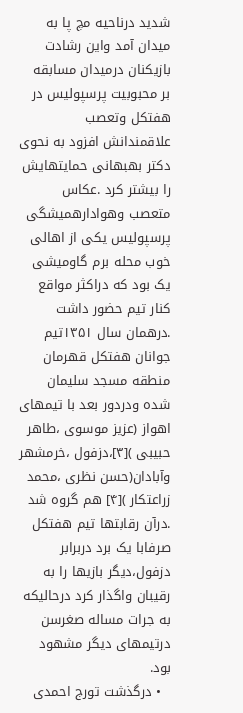شدید درناحیه مچ پا به میدان آمد واین رشادت بازیکنان درمیدان مسابقه  بر محبوبیت پرسپولیس در هفتکل وتعصب علاقمندانش افزود به نحوی دکتر بهبهانی حمایتهایش را بیشتر کرد .عکاس متعصب وهوادارهمیشگی پرسپولیس یکی از اهالی خوب محله برم گاومیشی یک بود که دراکثر مواقع کنار تیم حضور داشت .درهمان سال ۱۳۵۱تیم جوانان هفتکل قهرمان منطقه مسجد سلیمان شده ودردور بعد با تیمهای اهواز (عزیز موسوی ،طاهر حبیبی )[۳]،دزفول ،خرمشهر وآبادان(حسن نظری ،محمد زراعتکار )[۴] هم گروه شد .درآن رقابتها تیم هفتکل صرفابا یک برد دربرابر دزفول،دیگر بازیها را به رقیبان واگذار کرد درحالیکه به جرات مساله صغرسن درتیمهای دیگر مشهود بود.
  • درگذشت تورج احمدی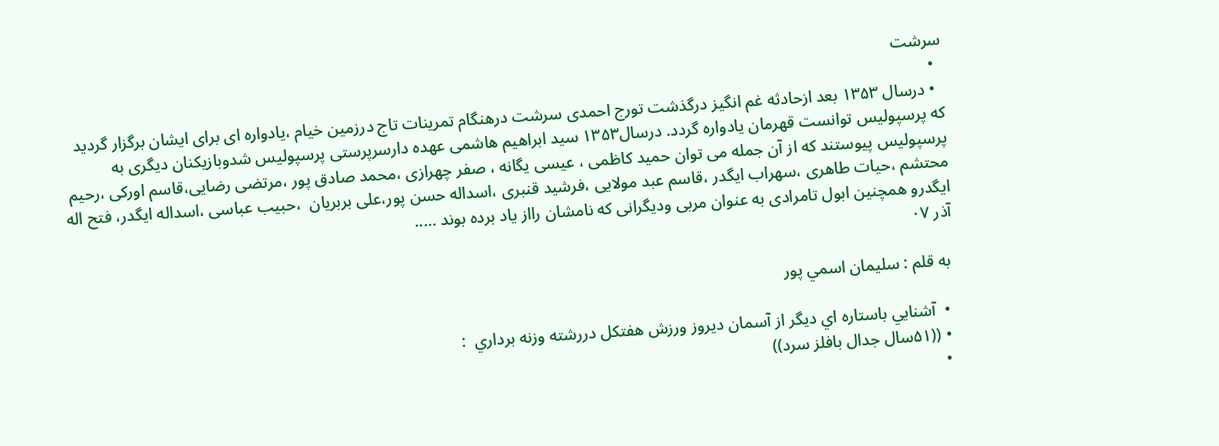سرشت
  •
  • درسال ۱۳۵۳ بعد ازحادثه غم انگیز درگذشت تورج احمدی سرشت درهنگام تمرینات تاج درزمین خیام ،یادواره ای برای ایشان برگزار گردید که پرسپولیس توانست قهرمان یادواره گردد. درسال۱۳۵۳ سید ابراهیم هاشمی عهده دارسرپرستی پرسپولیس شدوبازیکنان دیگری به پرسپولیس پیوستند که از آن جمله می توان حمید کاظمی ، عیسی یگانه ، صفر چهرازی ،محمد صادق پور ،مرتضی رضایی،قاسم اورکی ،رحیم محتشم ،حیات طاهری ،سهراب ایگدر ،قاسم عبد مولایی ،فرشید قنبری ،اسداله حسن پور،علی بربریان  ،حبیب عباسی ،اسداله ایگدر، فتح اله ایگدرو همچنین ابول تامرادی به عنوان مربی ودیگرانی که نامشان رااز یاد برده بوند …..
آذر ۰۷

 به قلم : سليمان اسمي پور

  •  آشنايي باستاره اي ديگر از آسمان ديروز ورزش هفتكل دررشته وزنه برداري  :
  • ((۵۱سال جدال بافلز سرد))
  •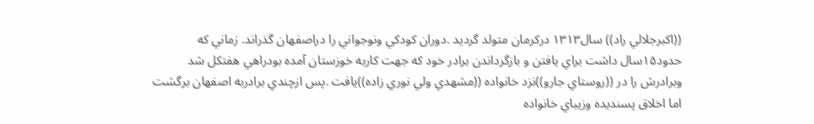((اكبرجلالي راد)) سال۱۳۱۳ دركرمان متولد گرديد .دوران كودكي ونوجواني را دراصفهان گذراند. زماني كه حدود۱۵سال داشت براي يافتن و بازگرداندن برادر خود كه جهت كاربه خوزستان آمده بودراهي هفتكل شد وبرادرش را در ((روستاي جارو))نزد خانواده ((مشهدي ولي نوري زاده))يافت .پس ازچندي برادربه اصفهان برگشت اما اخلاق پسنديده وزيباي خانواده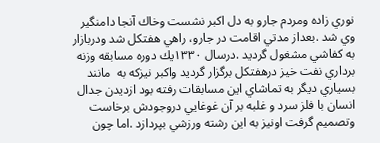نوري زاده ومردم جارو به دل اكبر نشست وخاك آنجا دامنگير وي شد .بعداز مدتي اقامت در جارو، راهي هفتكل شد ودربازار به كفاشي مشغول گرديد .درسال ۱۳۳۰يك دوره مسابقه وزنه برداري نفت خيز درهفتكل برگزار گرديد واكبر نيزكه به  مانند بسياري ديگر به تماشاي اين مسابقات رفته بود ازديدن جدال انسان با فلز سرد و غلبه بر آن غوغايي دروجودش برخاست وتصميم گرفت اونيز به اين رشته ورزشي بپردازد .اما چون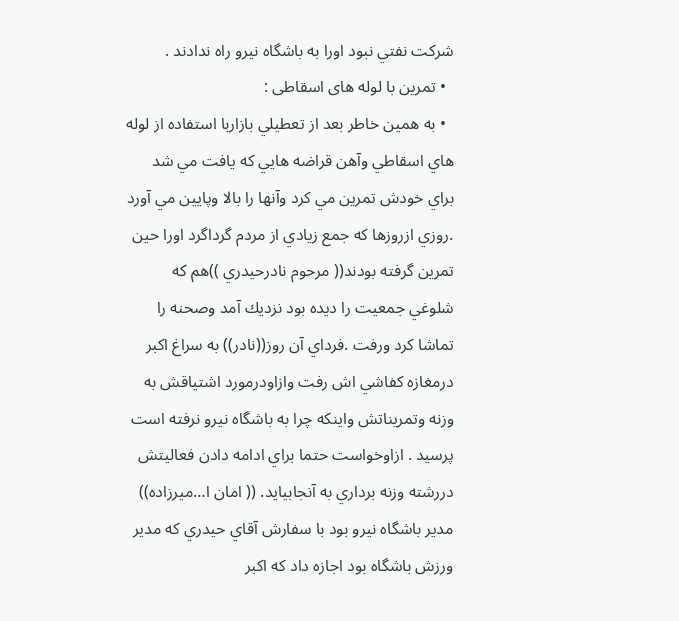شركت نفتي نبود اورا به باشگاه نيرو راه ندادند .
  • تمرین با لوله های اسقاطی :
  • به همين خاطر بعد از تعطيلي بازاربا استفاده از لوله هاي اسقاطي وآهن قراضه هايي كه يافت مي شد براي خودش تمرين مي كرد وآنها را بالا وپايين مي آورد .روزي ازروزها كه جمع زيادي از مردم گرداگرد اورا حين تمرين گرفته بودند(( مرحوم نادرحيدري ))هم كه شلوغي جمعيت را ديده بود نزديك آمد وصحنه را تماشا كرد ورفت .فرداي آن روز((نادر)) به سراغ اكبر درمغازه كفاشي اش رفت وازاودرمورد اشتياقش به وزنه وتمريناتش واينكه چرا به باشگاه نيرو نرفته است پرسيد . ازاوخواست حتما براي ادامه دادن فعاليتش دررشته وزنه برداري به آنجابيايد. (( امان ا…ميرزاده)) مدير باشگاه نيرو بود با سفارش آقاي حيدري كه مدير ورزش باشگاه بود اجازه داد كه اكبر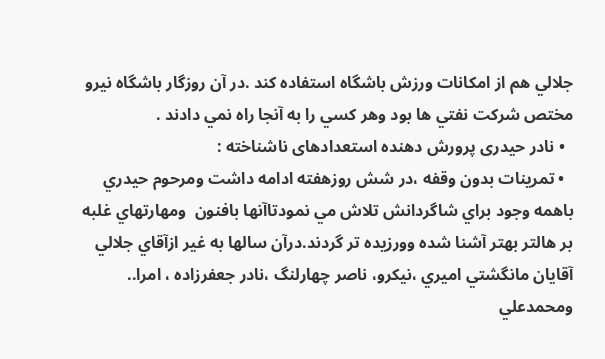جلالي هم از امكانات ورزش باشگاه استفاده كند .در آن روزگار باشگاه نيرو مختص شركت نفتي ها بود وهر كسي را به آنجا راه نمي دادند .
  • نادر حیدری پرورش دهنده استعدادهای ناشناخته :
  • تمرينات بدون وقفه ،در شش روزهفته ادامه داشت ومرحوم حيدري باهمه وجود براي شاگردانش تلاش مي نمودتاآنها بافنون  ومهارتهاي غلبه بر هالتر بهتر آشنا شده وورزيده تر گردند.درآن سالها به غير ازآقاي جلالي آقايان مانگشتي اميري ،نيكرو، ناصر چهارلنگ ،نادر جعفرزاده ، امرا.. ومحمدعلي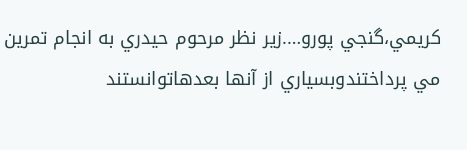كريمي،گنجي پورو….زير نظر مرحوم حيدري به انجام تمرين مي پرداختندوبسياري از آنها بعدهاتوانستند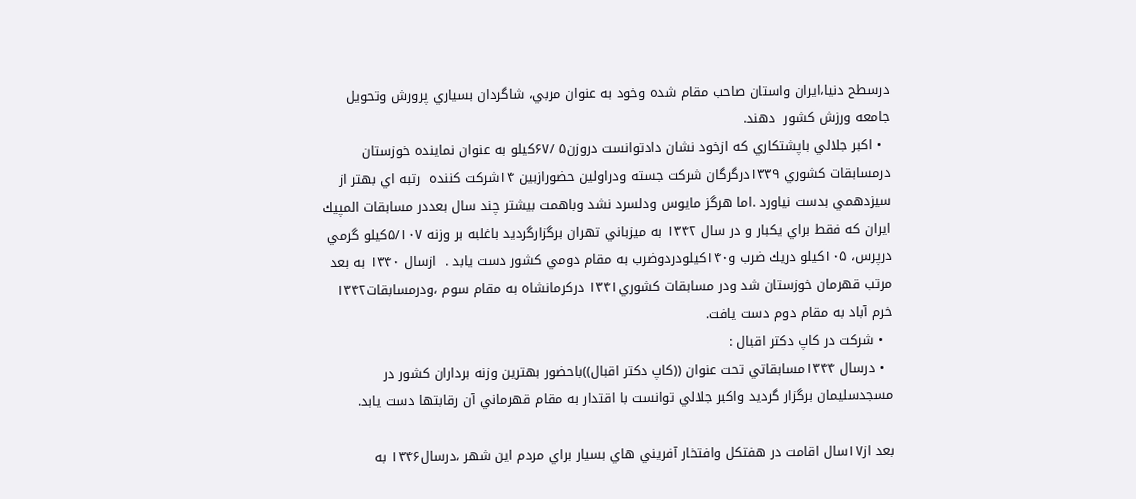درسطح دنيا،ايران واستان صاحب مقام شده وخود به عنوان مربي، شاگردان بسياري پرورش وتحويل جامعه ورزش كشور  دهند.
  • اكبر جلالي باپشتكاري كه ازخود نشان دادتوانست دروزن۵ /۶۷كيلو به عنوان نماينده خوزستان درمسابقات كشوري ۱۳۳۹درگرگان شركت جسته ودراولين حضورازبين ۱۴شركت كننده  رتبه اي بهتر از سيزدهمي بدست نياورد .اما هرگز مايوس ودلسرد نشد وباهمت بيشتر چند سال بعددر مسابقات المپيك ايران كه فقط براي يكبار و در سال ۱۳۴۲ به ميزباني تهران برگزارگرديد باغلبه بر وزنه ۵/۱۰۷كيلو گرمي درپرس، ۱۰۵كيلو دريك ضرب و۱۴۰كيلودردوضرب به مقام دومي كشور دست يابد .  ازسال ۱۳۴۰ به بعد مرتب قهرمان خوزستان شد ودر مسابقات كشوري۱۳۴۱ دركرمانشاه به مقام سوم ،ودرمسابقات۱۳۴۲ خرم آباد به مقام دوم دست يافت.
  • شرکت در کاپ دکتر اقبال :
  • درسال ۱۳۴۴مسابقاتي تحت عنوان ((كاپ دكتر اقبال))باحضور بهترين وزنه برداران كشور در مسجدسليمان برگزار گرديد واكبر جلالي توانست با اقتدار به مقام قهرماني آن رقابتها دست يابد.

بعد از۱۷سال اقامت در هفتكل وافتخار آفريني هاي بسيار براي مردم اين شهر ،درسال۱۳۴۶ به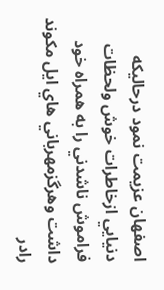اصفهان عزيمت نمود درحاليكه دنيايي ازخاطرات خوش ولحظات فراموش ناشدني را به همراه خود داشت وهرگزمهرباني هاي ايل مكوند رادر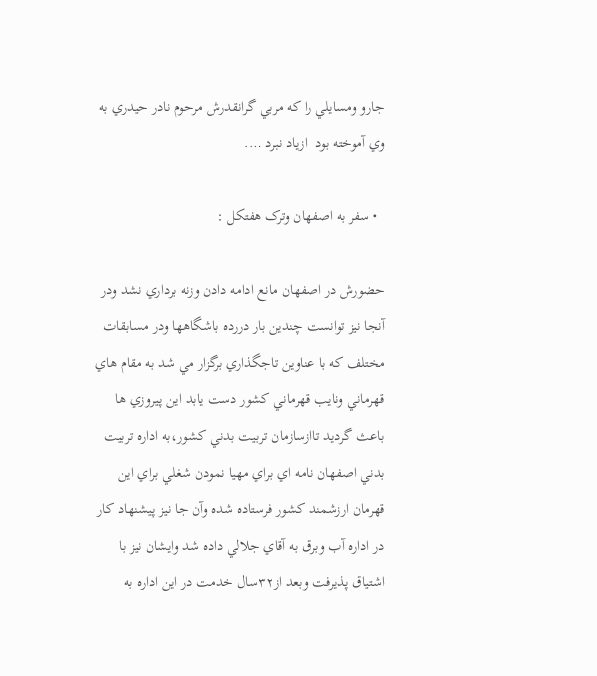جارو ومسايلي را كه مربي گرانقدرش مرحوم نادر حيدري به وي آموخته بود  ازياد نبرد ….

  • سفر به اصفهان وترک هفتکل :

حضورش در اصفهان مانع ادامه دادن وزنه برداري نشد ودر آنجا نيز توانست چندين بار دررده باشگاهها ودر مسابقات مختلف كه با عناوين تاجگذاري برگزار مي شد به مقام هاي قهرماني ونايب قهرماني كشور دست يابد اين پيروزي ها باعث گرديد تاازسازمان تربيت بدني كشور،به اداره تربيت بدني اصفهان نامه اي براي مهيا نمودن شغلي براي اين قهرمان ارزشمند كشور فرستاده شده وآن جا نيز پيشنهاد كار در اداره آب وبرق به آقاي جلالي داده شد وايشان نيز با اشتياق پذيرفت وبعد از۳۲سال خدمت در اين اداره به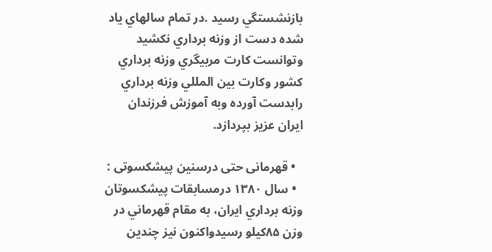بازنشستگي رسيد .در تمام سالهاي ياد شده دست از وزنه برداري نكشيد وتوانست كارت مربيگري وزنه برداري كشور وكارت بين المللي وزنه برداري رابدست آورده وبه آموزش فرزندان ايران عزيز بپردازد.

  • قهرمانی حتی درسنین پیشکسوتی :
  • سال ۱۳۸۰ درمسابقات پيشكسوتان وزنه برداري ايران، به مقام قهرماني در وزن ۸۵كيلو رسيدواكنون نيز چندين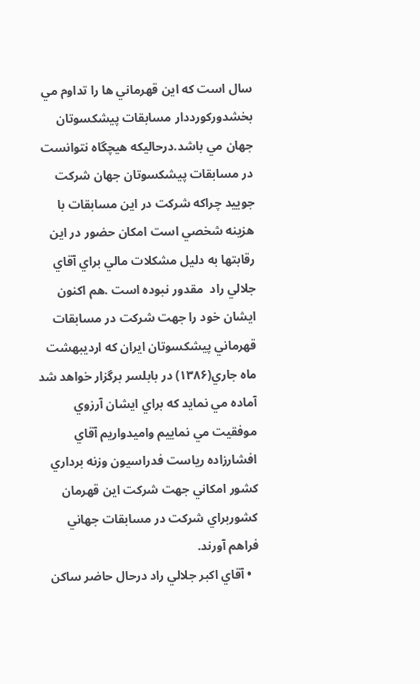سال است كه اين قهرماني ها را تداوم مي بخشدوركورددار مسابقات پيشكسوتان جهان مي باشد.درحاليكه هيچگاه نتوانست در مسابقات پيشكسوتان جهان شركت جوييد چراكه شركت در اين مسابقات با هزينه شخصي است امكان حضور در اين رقابتها به دليل مشكلات مالي براي آقاي جلالي راد  مقدور نبوده است .هم اكنون  ايشان خود را جهت شركت در مسابقات قهرماني پيشكسوتان ايران كه ارديبهشت ماه جاري(۱۳۸۶) در بابلسر برگزار خواهد شد آماده مي نمايد كه براي ايشان آرزوي موفقيت مي نماييم واميدواريم آقاي افشارزاده رياست فدراسيون وزنه برداري كشور امكاني جهت شركت اين قهرمان كشوربراي شركت در مسابقات جهاني فراهم آورند.
  • آقاي اكبر جلالي راد درحال حاضر ساكن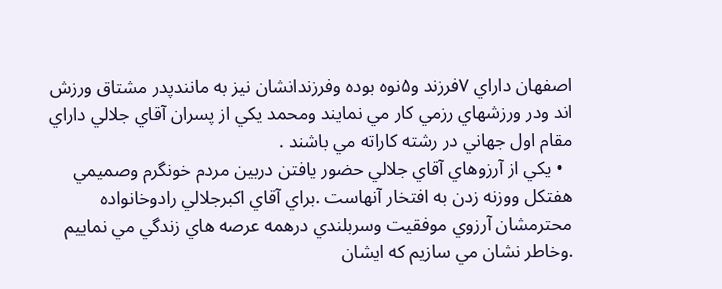اصفهان داراي ۷فرزند و۵نوه بوده وفرزندانشان نيز به مانندپدر مشتاق ورزش اند ودر ورزشهاي رزمي كار مي نمايند ومحمد يكي از پسران آقاي جلالي داراي مقام اول جهاني در رشته كاراته مي باشند .
  • يكي از آرزوهاي آقاي جلالي حضور يافتن دربين مردم خونگرم وصميمي هفتكل ووزنه زدن به افتخار آنهاست .براي آقاي اكبرجلالي رادوخانواده محترمشان آرزوي موفقيت وسربلندي درهمه عرصه هاي زندگي مي نماييم .وخاطر نشان مي سازيم كه ايشان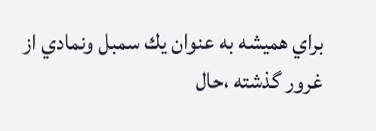براي هميشه به عنوان يك سمبل ونمادي از غرور گذشته ،حال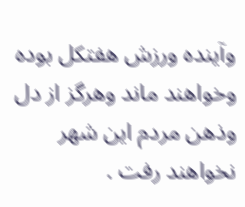وآينده ورزش هفتكل بوده وخواهند ماند وهرگز از دل وذهن مردم اين شهر نخواهند رفت .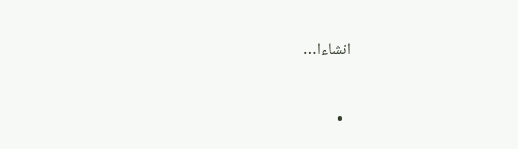انشاءا…



  •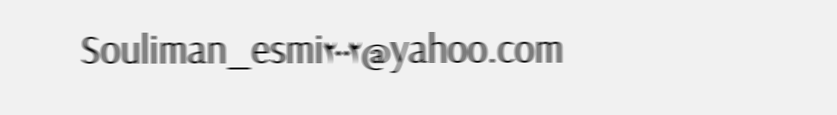Souliman_esmi۲۰۰۲@yahoo.com